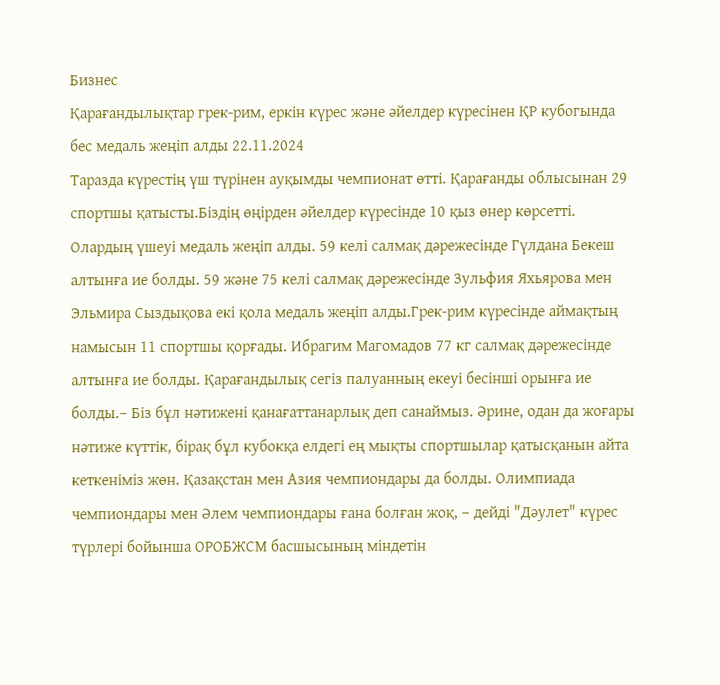Бизнес
Қарағандылықтар грек-рим, еркін күрес және әйелдер күресінен ҚР кубогында бес медаль жеңіп алды 22.11.2024
Таразда күрестің үш түрінен ауқымды чемпионат өтті. Қарағанды облысынан 29 спортшы қатысты.Біздің өңірден әйелдер күресінде 10 қыз өнер көрсетті. Олардың үшеуі медаль жеңіп алды. 59 келі салмақ дәрежесінде Гүлдана Бекеш алтынға ие болды. 59 және 75 келі салмақ дәрежесінде Зульфия Яхьярова мен Эльмира Сыздықова екі қола медаль жеңіп алды.Грек-рим күресінде аймақтың намысын 11 спортшы қорғады. Ибрагим Магомадов 77 кг салмақ дәрежесінде алтынға ие болды. Қарағандылық сегіз палуанның екеуі бесінші орынға ие болды.– Біз бұл нәтижені қанағаттанарлық деп санаймыз. Әрине, одан да жоғары нәтиже күттік, бірақ бұл кубокқа елдегі ең мықты спортшылар қатысқанын айта кеткеніміз жөн. Қазақстан мен Азия чемпиондары да болды. Олимпиада чемпиондары мен Әлем чемпиондары ғана болған жоқ, – дейді "Дәулет" күрес түрлері бойынша ОРОБЖСМ басшысының міндетін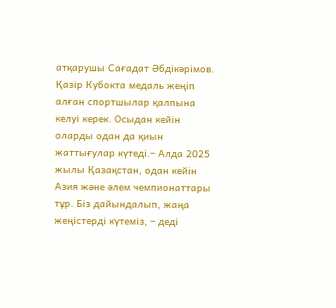атқарушы Сағадат Әбдікәрімов. Қазір Кубокта медаль жеңіп алған спортшылар қалпына келуі керек. Осыдан кейін оларды одан да қиын жаттығулар күтеді.– Алда 2025 жылы Қазақстан, одан кейін Азия және әлем чемпионаттары тұр. Біз дайындалып, жаңа жеңістерді күтеміз, – деді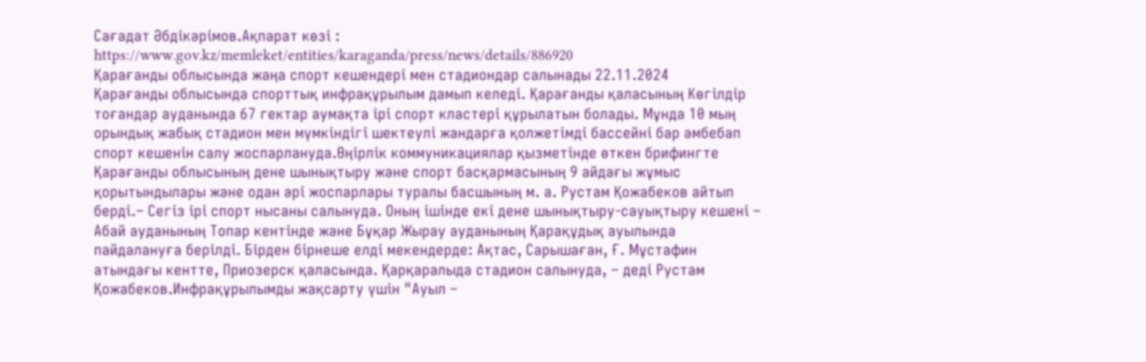Сағадат Әбдікәрімов.Ақпарат көзі : https://www.gov.kz/memleket/entities/karaganda/press/news/details/886920
Қарағанды облысында жаңа спорт кешендері мен стадиондар салынады 22.11.2024
Қарағанды облысында спорттық инфрақұрылым дамып келеді. Қарағанды қаласының Көгілдір тоғандар ауданында 67 гектар аумақта ірі спорт кластері құрылатын болады. Мұнда 10 мың орындық жабық стадион мен мүмкіндігі шектеулі жандарға қолжетімді бассейні бар әмбебап спорт кешенін салу жоспарлануда.Өңірлік коммуникациялар қызметінде өткен брифингте Қарағанды облысының дене шынықтыру және спорт басқармасының 9 айдағы жұмыс қорытындылары және одан әрі жоспарлары туралы басшының м. а. Рустам Қожабеков айтып берді.– Сегіз ірі спорт нысаны салынуда. Оның ішінде екі дене шынықтыру-сауықтыру кешені – Абай ауданының Топар кентінде және Бұқар Жырау ауданының Қарақұдық ауылында пайдалануға берілді. Бірден бірнеше елді мекендерде: Ақтас, Сарышаған, Ғ. Мұстафин атындағы кентте, Приозерск қаласында. Қарқаралыда стадион салынуда, – деді Рустам Қожабеков.Инфрақұрылымды жақсарту үшін "Ауыл –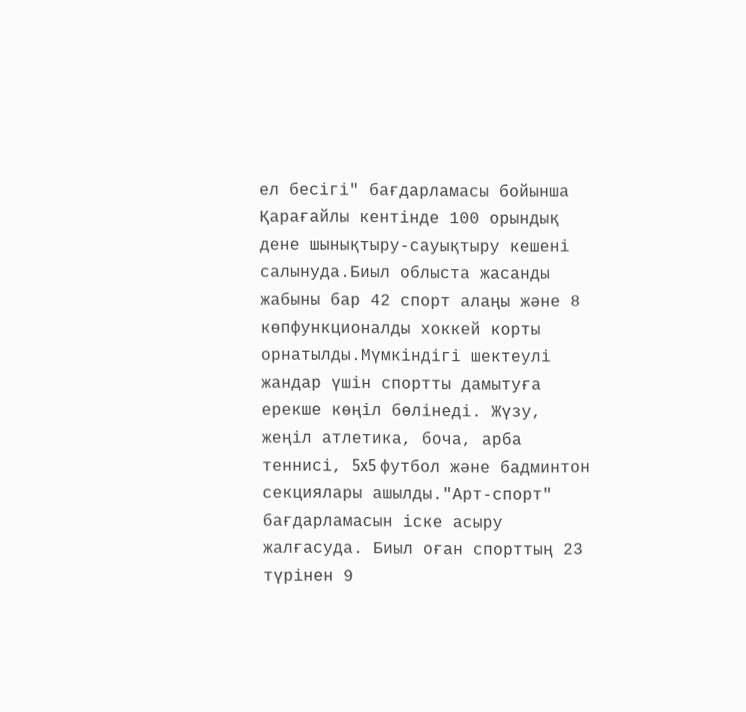ел бесігі" бағдарламасы бойынша Қарағайлы кентінде 100 орындық дене шынықтыру-сауықтыру кешені салынуда.Биыл облыста жасанды жабыны бар 42 спорт алаңы және 8 көпфункционалды хоккей корты орнатылды.Мүмкіндігі шектеулі жандар үшін спортты дамытуға ерекше көңіл бөлінеді. Жүзу, жеңіл атлетика, боча, арба теннисі, 5x5 футбол және бадминтон секциялары ашылды."Арт-спорт" бағдарламасын іске асыру жалғасуда. Биыл оған спорттың 23 түрінен 9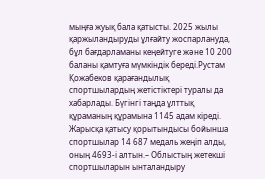мыңға жуық бала қатысты. 2025 жылы қаржыландыруды ұлғайту жоспарлануда, бұл бағдарламаны кеңейтуге және 10 200 баланы қамтуға мүмкіндік береді.Рустам Қожабеков қарағандылық спортшылардың жетістіктері туралы да хабарлады. Бүгінгі таңда ұлттық құраманың құрамына 1145 адам кіреді. Жарысқа қатысу қорытындысы бойынша спортшылар 14 687 медаль жеңіп алды, оның 4693-і алтын.– Облыстың жетекші спортшыларын ынталандыру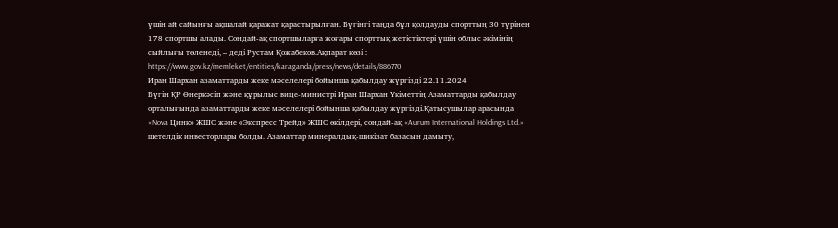үшін ай сайынғы ақшалай қаражат қарастырылған. Бүгінгі таңда бұл қолдауды спорттың 30 түрінен 178 спортшы алады. Сондай-ақ спортшыларға жоғары спорттық жетістіктері үшін облыс әкімінің сыйлығы төленеді, – деді Рустам Қожабеков.Ақпарат көзі : https://www.gov.kz/memleket/entities/karaganda/press/news/details/886770
Иран Шархан азаматтарды жеке мәселелері бойынша қабылдау жүргізді 22.11.2024
Бүгін ҚР Өнеркәсіп және құрылыс вице-министрі Иран Шархан Үкіметтің Азаматтарды қабылдау орталығында азаматтарды жеке мәселелері бойынша қабылдау жүргізді.Қатысушылар арасында «Nova Цинк» ЖШС және «Экспресс Трейд» ЖШС өкілдері, сондай-ақ «Aurum International Holdings Ltd.» шетелдік инвесторлары болды. Азаматтар минералдық-шикізат базасын дамыту,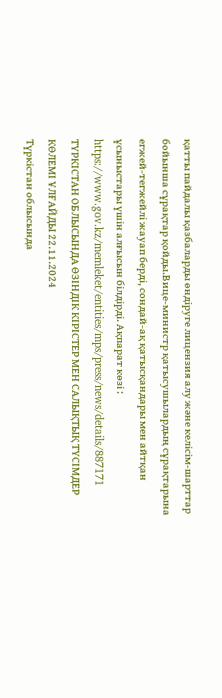қатты пайдалы қазбаларды өндіруге лицензия алу және келісім-шарттар бойынша сұрақтар қойды.Вице-министр қатысушылардың сұрақтарына егжей-тегжейлі жауап берді, сондай-ақ қатысқандары мен айтқан ұсыныстары үшін алғысын білдірді. Ақпарат көзі : https://www.gov.kz/memleket/entities/mps/press/news/details/887171
ТҮРКІСТАН ОБЛЫСЫНДА ӨЗІНДІК КІРІСТЕР МЕН САЛЫҚТЫҚ ТҮСІМДЕР КӨЛЕМІ ҰЛҒАЙДЫ 22.11.2024
Түркістан облысында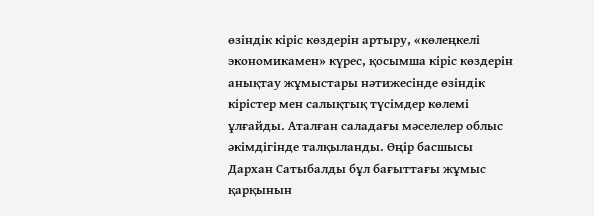өзіндік кіріс көздерін артыру, «көлеңкелі экономикамен» күрес, қосымша кіріс көздерін анықтау жұмыстары нәтижесінде өзіндік кірістер мен салықтық түсімдер көлемі ұлғайды. Аталған саладағы мәселелер облыс әкімдігінде талқыланды. Өңір басшысы Дархан Сатыбалды бұл бағыттағы жұмыс қарқынын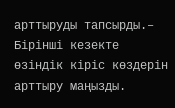арттыруды тапсырды.– Бірінші кезекте өзіндік кіріс көздерін арттыру маңызды.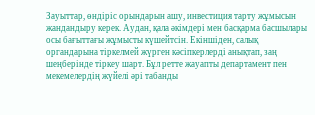Зауыттар, өндіріс орындарын ашу, инвестиция тарту жұмысын жандандыру керек. Аудан, қала әкімдері мен басқарма басшылары осы бағыттағы жұмысты күшейтсін. Екіншіден, салық органдарына тіркелмей жүрген кәсіпкерлерді анықтап, заң шеңберінде тіркеу шарт. Бұл ретте жауапты департамент пен мекемелердің жүйелі әрі табанды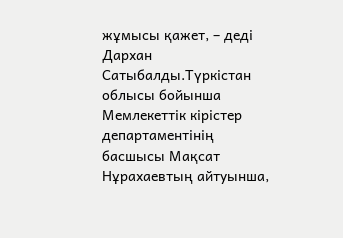жұмысы қажет, – деді Дархан Сатыбалды.Түркістан облысы бойынша Мемлекеттік кірістер департаментінің басшысы Мақсат Нұрахаевтың айтуынша,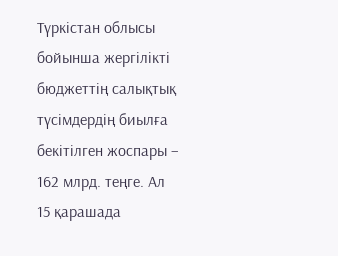Түркістан облысы бойынша жергілікті бюджеттің салықтық түсімдердің биылға бекітілген жоспары – 162 млрд. теңге. Ал 15 қарашада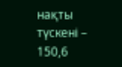нақты түскені – 150,6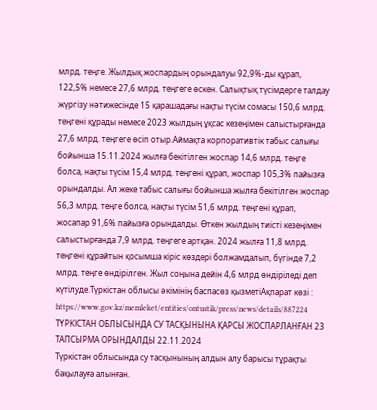млрд. теңге. Жылдық жоспардың орындалуы 92,9%-ды құрап, 122,5% немесе 27,6 млрд. теңгеге өскен. Салықтық түсімдерге талдау жүргізу нәтижесінде 15 қарашадағы нақты түсім сомасы 150,6 млрд. теңгені құрады немесе 2023 жылдың ұқсас кезеңімен салыстырғанда 27,6 млрд. теңгеге өсіп отыр.Аймақта корпоративтік табыс салығы бойынша 15.11.2024 жылға бекітілген жоспар 14,6 млрд. теңге болса, нақты түсім 15,4 млрд. теңгені құрап, жоспар 105,3% пайызға орындалды. Ал жеке табыс салығы бойынша жылға бекітілген жоспар 56,3 млрд. теңге болса, нақты түсім 51,6 млрд. теңгені құрап, жосапар 91,6% пайызға орындалды. Өткен жылдың тиісті кезеңімен салыстырғанда 7,9 млрд. теңгеге артқан. 2024 жылға 11,8 млрд. теңгені құрайтын қосымша кіріс көздері болжамдалып, бүгінде 7,2 млрд. теңге өндірілген. Жыл соңына дейін 4,6 млрд өндіріледі деп күтілуде.Түркістан облысы әкімінің баспасөз қызметіАқпарат көзі : https://www.gov.kz/memleket/entities/ontustik/press/news/details/887224
ТҮРКІСТАН ОБЛЫСЫНДА СУ ТАСҚЫНЫНА ҚАРСЫ ЖОСПАРЛАНҒАН 23 ТАПСЫРМА ОРЫНДАЛДЫ 22.11.2024
Түркістан облысында су тасқынының алдын алу барысы тұрақты бақылауға алынған.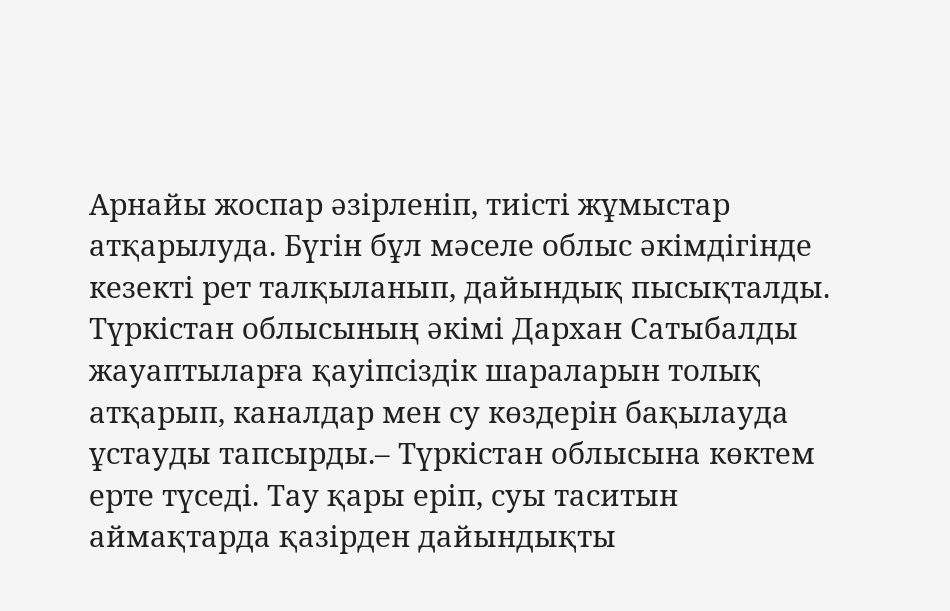Арнайы жоспар әзірленіп, тиісті жұмыстар атқарылуда. Бүгін бұл мәселе облыс әкімдігінде кезекті рет талқыланып, дайындық пысықталды. Түркістан облысының әкімі Дархан Сатыбалды жауаптыларға қауіпсіздік шараларын толық атқарып, каналдар мен су көздерін бақылауда ұстауды тапсырды.– Түркістан облысына көктем ерте түседі. Тау қары еріп, суы таситын аймақтарда қазірден дайындықты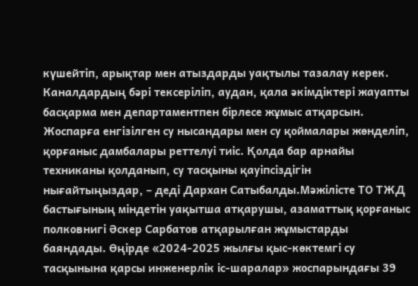күшейтіп, арықтар мен атыздарды уақтылы тазалау керек. Каналдардың бәрі тексеріліп, аудан, қала әкімдіктері жауапты басқарма мен департаментпен бірлесе жұмыс атқарсын. Жоспарға енгізілген су нысандары мен су қоймалары жөнделіп, қорғаныс дамбалары реттелуі тиіс. Қолда бар арнайы техниканы қолданып, су тасқыны қауіпсіздігін нығайтыңыздар, – деді Дархан Сатыбалды.Мәжілісте ТО ТЖД бастығының міндетін уақытша атқарушы, азаматтық қорғаныс полковнигі Әскер Сарбатов атқарылған жұмыстарды баяндады. Өңірде «2024-2025 жылғы қыс-көктемгі су тасқынына қарсы инженерлік іс-шаралар» жоспарындағы 39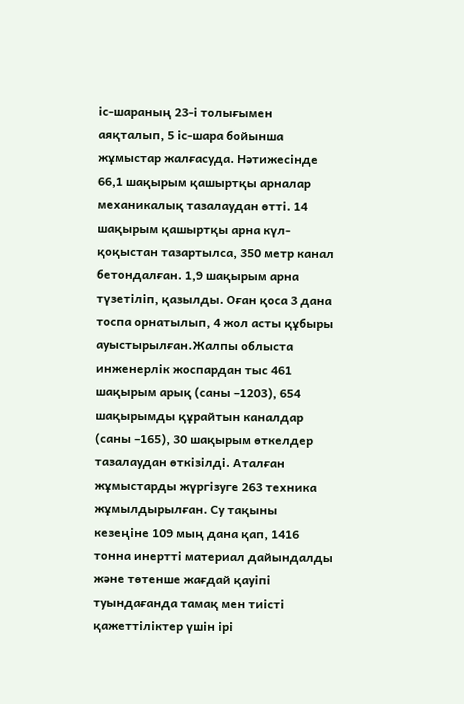іс-шараның 23-і толығымен аяқталып, 5 іс-шара бойынша жұмыстар жалғасуда. Нәтижесінде 66,1 шақырым қашыртқы арналар механикалық тазалаудан өтті. 14 шақырым қашыртқы арна күл-қоқыстан тазартылса, 350 метр канал бетондалған. 1,9 шақырым арна түзетіліп, қазылды. Оған қоса 3 дана тоспа орнатылып, 4 жол асты құбыры ауыстырылған.Жалпы облыста инженерлік жоспардан тыс 461 шақырым арық (саны –1203), 654 шақырымды құрайтын каналдар (саны –165), 30 шақырым өткелдер тазалаудан өткізілді. Аталған жұмыстарды жүргізуге 263 техника жұмылдырылған. Су тақыны кезеңіне 109 мың дана қап, 1416 тонна инертті материал дайындалды және төтенше жағдай қауіпі туындағанда тамақ мен тиісті қажеттіліктер үшін ірі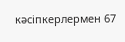кәсіпкерлермен 67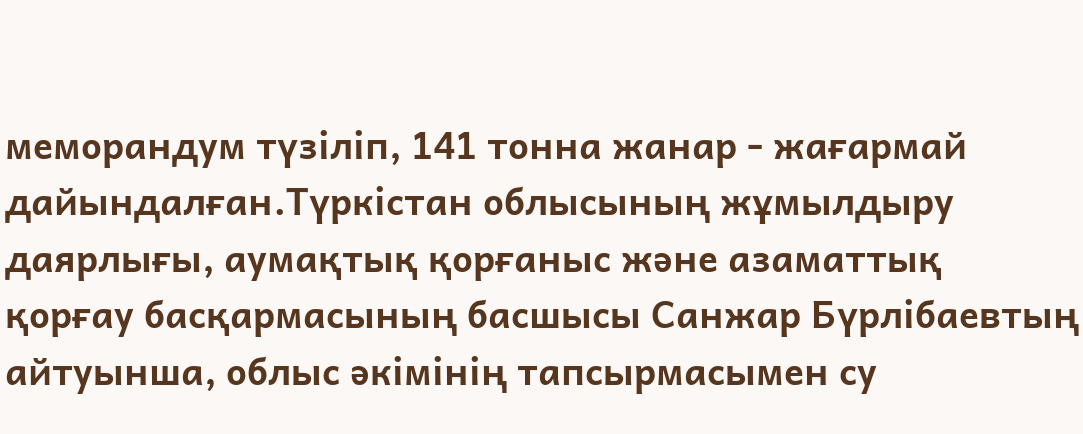меморандум түзіліп, 141 тонна жанар - жағармай дайындалған.Түркістан облысының жұмылдыру даярлығы, аумақтық қорғаныс және азаматтық қорғау басқармасының басшысы Санжар Бүрлібаевтың айтуынша, облыс әкімінің тапсырмасымен су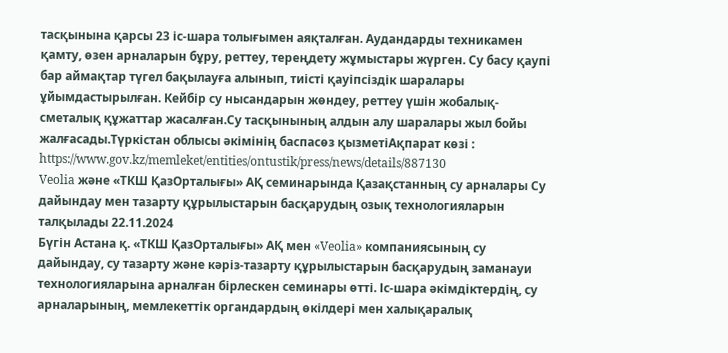тасқынына қарсы 23 іс-шара толығымен аяқталған. Аудандарды техникамен қамту, өзен арналарын бұру, реттеу, тереңдету жұмыстары жүрген. Су басу қаупі бар аймақтар түгел бақылауға алынып, тиісті қауіпсіздік шаралары ұйымдастырылған. Кейбір су нысандарын жөндеу, реттеу үшін жобалық-сметалық құжаттар жасалған.Су тасқынының алдын алу шаралары жыл бойы жалғасады.Түркістан облысы әкімінің баспасөз қызметіАқпарат көзі : https://www.gov.kz/memleket/entities/ontustik/press/news/details/887130
Veolia және «ТКШ ҚазОрталығы» АҚ семинарында Қазақстанның су арналары Су дайындау мен тазарту құрылыстарын басқарудың озық технологияларын талқылады 22.11.2024
Бүгін Астана қ. «ТКШ ҚазОрталығы» АҚ мен «Veolia» компаниясының су дайындау, су тазарту және кәріз-тазарту құрылыстарын басқарудың заманауи технологияларына арналған бірлескен семинары өтті. Іс-шара әкімдіктердің, су арналарының, мемлекеттік органдардың өкілдері мен халықаралық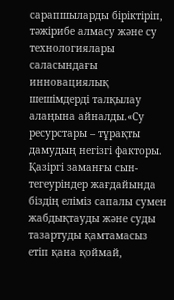сарапшыларды біріктіріп, тәжірибе алмасу және су технологиялары саласындағы инновациялық шешімдерді талқылау алаңына айналды.«Су ресурстары – тұрақты дамудың негізгі факторы. Қазіргі заманғы сын-тегеуріндер жағдайында біздің еліміз сапалы сумен жабдықтауды және суды тазартуды қамтамасыз етіп қана қоймай,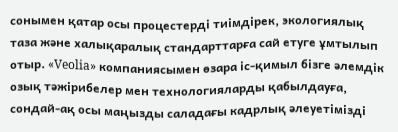сонымен қатар осы процестерді тиімдірек, экологиялық таза және халықаралық стандарттарға сай етуге ұмтылып отыр. «Veolia» компаниясымен өзара іс-қимыл бізге әлемдік озық тәжірибелер мен технологияларды қабылдауға, сондай-ақ осы маңызды саладағы кадрлық әлеуетімізді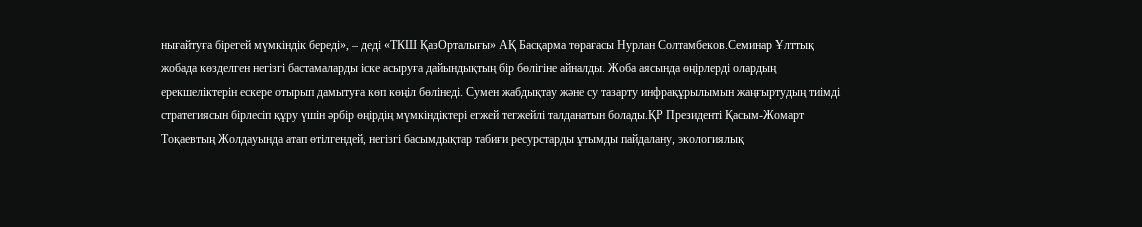нығайтуға бірегей мүмкіндік береді», – деді «ТКШ ҚазОрталығы» АҚ Басқарма төрағасы Нурлан Солтамбеков.Семинар Ұлттық жобада көзделген негізгі бастамаларды іске асыруға дайындықтың бір бөлігіне айналды. Жоба аясында өңірлерді олардың ерекшеліктерін ескере отырып дамытуға көп көңіл бөлінеді. Сумен жабдықтау және су тазарту инфрақұрылымын жаңғыртудың тиімді стратегиясын бірлесіп құру үшін әрбір өңірдің мүмкіндіктері егжей тегжейлі талданатын болады.ҚР Президенті Қасым-Жомарт Тоқаевтың Жолдауында атап өтілгендей, негізгі басымдықтар табиғи ресурстарды ұтымды пайдалану, экологиялық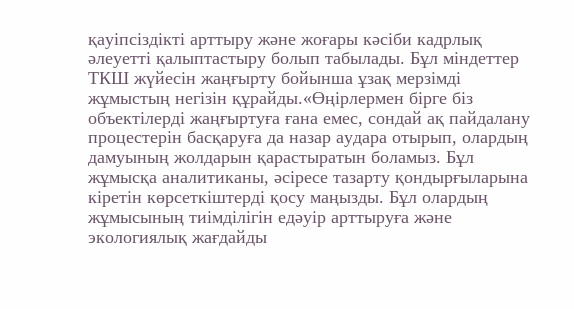қауіпсіздікті арттыру және жоғары кәсіби кадрлық әлеуетті қалыптастыру болып табылады. Бұл міндеттер ТКШ жүйесін жаңғырту бойынша ұзақ мерзімді жұмыстың негізін құрайды.«Өңірлермен бірге біз объектілерді жаңғыртуға ғана емес, сондай ақ пайдалану процестерін басқаруға да назар аудара отырып, олардың дамуының жолдарын қарастыратын боламыз. Бұл жұмысқа аналитиканы, әсіресе тазарту қондырғыларына кіретін көрсеткіштерді қосу маңызды. Бұл олардың жұмысының тиімділігін едәуір арттыруға және экологиялық жағдайды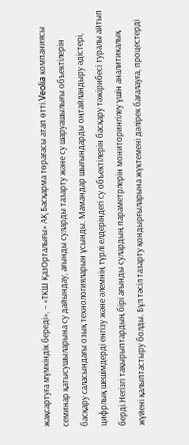жақсартуға мүмкіндік береді», – «ТКШ ҚазОрталығы» АҚ Басқарма төрағасы атап өтті.Veolia компаниясы семинар қатысушыларына су дайындау, ағынды суларды тазарту және су шаруашылығы объектілерін басқару саласындағы озық технологияларын ұсынды. Мамандар шығындарды оңтайландыру әдістері, цифрлық шешімдерді енгізу және әлемнің түрлі елдеріндегі су объектілерін басқару тәжірибесі туралы айтып берді.Негізгі тақырыптардың бірі ағынды сулардың параметрлерін мониторингілеу үшін аналитикалық жүйені қалыптастыру болды. Бұл тәсіл тазарту қондырғыларына жүктемені дәлірек бағалауға, процестерді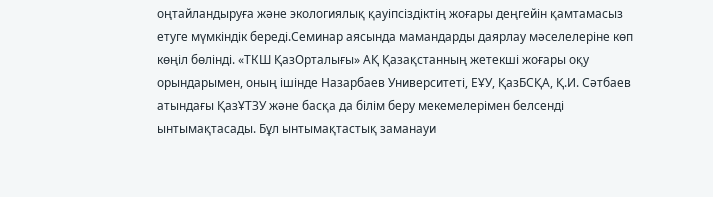оңтайландыруға және экологиялық қауіпсіздіктің жоғары деңгейін қамтамасыз етуге мүмкіндік береді.Семинар аясында мамандарды даярлау мәселелеріне көп көңіл бөлінді. «ТКШ ҚазОрталығы» АҚ Қазақстанның жетекші жоғары оқу орындарымен, оның ішінде Назарбаев Университеті, ЕҰУ, ҚазБСҚА, Қ.И. Сәтбаев атындағы ҚазҰТЗУ және басқа да білім беру мекемелерімен белсенді ынтымақтасады. Бұл ынтымақтастық заманауи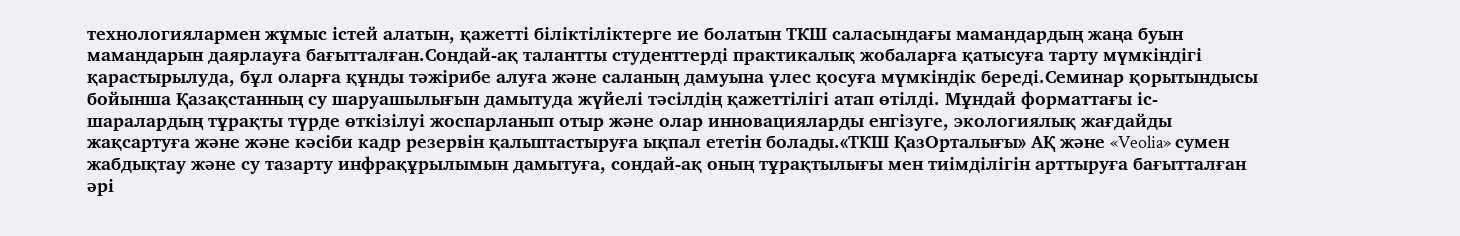технологиялармен жұмыс істей алатын, қажетті біліктіліктерге ие болатын ТКШ саласындағы мамандардың жаңа буын мамандарын даярлауға бағытталған.Сондай-ақ талантты студенттерді практикалық жобаларға қатысуға тарту мүмкіндігі қарастырылуда, бұл оларға құнды тәжірибе алуға және саланың дамуына үлес қосуға мүмкіндік береді.Семинар қорытындысы бойынша Қазақстанның су шаруашылығын дамытуда жүйелі тәсілдің қажеттілігі атап өтілді. Мұндай форматтағы іс-шаралардың тұрақты түрде өткізілуі жоспарланып отыр және олар инновацияларды енгізуге, экологиялық жағдайды жақсартуға және және кәсіби кадр резервін қалыптастыруға ықпал ететін болады.«ТКШ ҚазОрталығы» АҚ және «Veolia» сумен жабдықтау және су тазарту инфрақұрылымын дамытуға, сондай-ақ оның тұрақтылығы мен тиімділігін арттыруға бағытталған әрі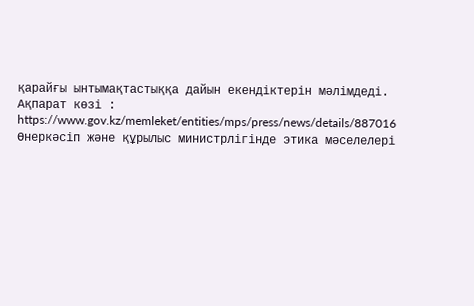қарайғы ынтымақтастыққа дайын екендіктерін мәлімдеді. Ақпарат көзі : https://www.gov.kz/memleket/entities/mps/press/news/details/887016
Өнеркәсіп және құрылыс министрлігінде этика мәселелері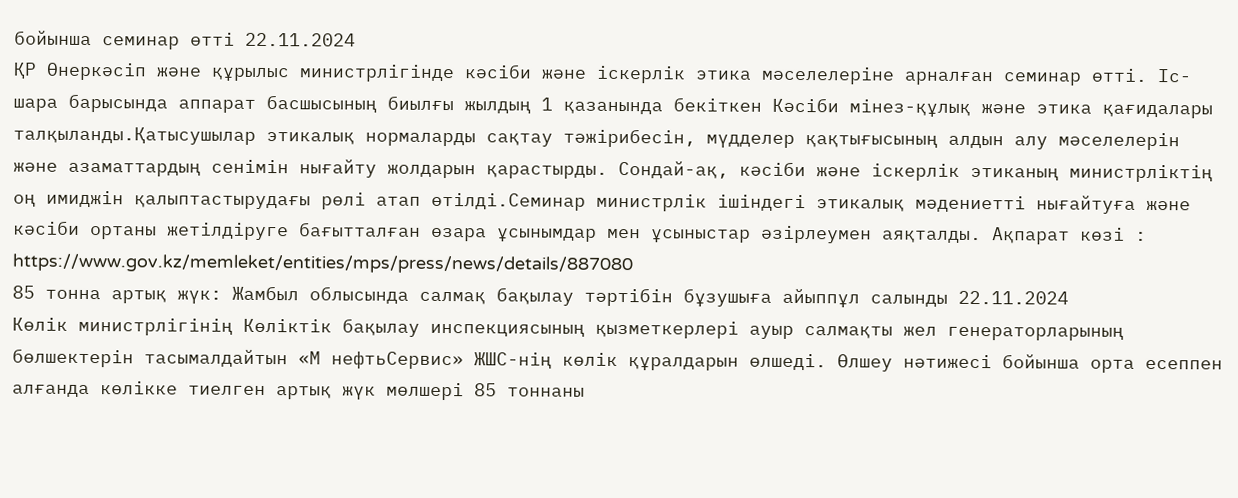бойынша семинар өтті 22.11.2024
ҚР Өнеркәсіп және құрылыс министрлігінде кәсіби және іскерлік этика мәселелеріне арналған семинар өтті. Іс-шара барысында аппарат басшысының биылғы жылдың 1 қазанында бекіткен Кәсіби мінез-құлық және этика қағидалары талқыланды.Қатысушылар этикалық нормаларды сақтау тәжірибесін, мүдделер қақтығысының алдын алу мәселелерін және азаматтардың сенімін нығайту жолдарын қарастырды. Сондай-ақ, кәсіби және іскерлік этиканың министрліктің оң имиджін қалыптастырудағы рөлі атап өтілді.Семинар министрлік ішіндегі этикалық мәдениетті нығайтуға және кәсіби ортаны жетілдіруге бағытталған өзара ұсынымдар мен ұсыныстар әзірлеумен аяқталды. Ақпарат көзі : https://www.gov.kz/memleket/entities/mps/press/news/details/887080
85 тонна артық жүк: Жамбыл облысында салмақ бақылау тәртібін бұзушыға айыппұл салынды 22.11.2024
Көлік министрлігінің Көліктік бақылау инспекциясының қызметкерлері ауыр салмақты жел генераторларының бөлшектерін тасымалдайтын «М нефтьСервис» ЖШС-нің көлік құралдарын өлшеді. Өлшеу нәтижесі бойынша орта есеппен алғанда көлікке тиелген артық жүк мөлшері 85 тоннаны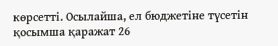көрсетті. Осылайша, ел бюджетіне түсетін қосымша қаражат 26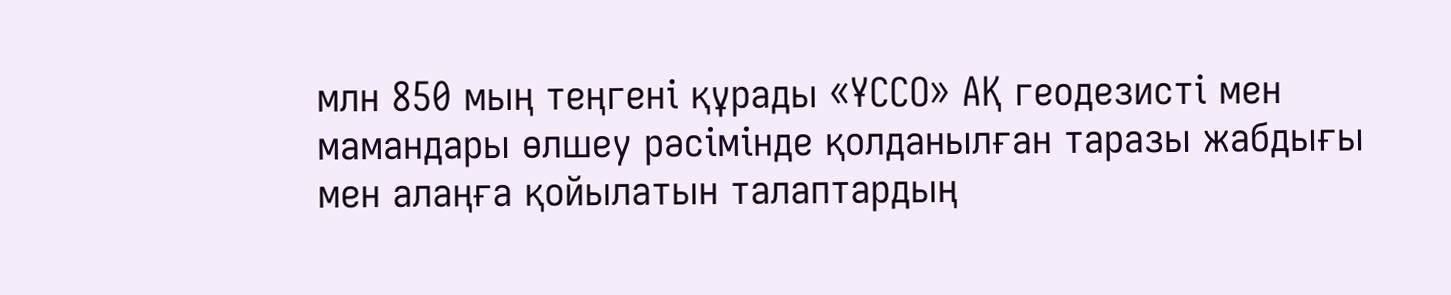млн 850 мың теңгені құрады «ҰССО» АҚ геодезисті мен мамандары өлшеу рәсімінде қолданылған таразы жабдығы мен алаңға қойылатын талаптардың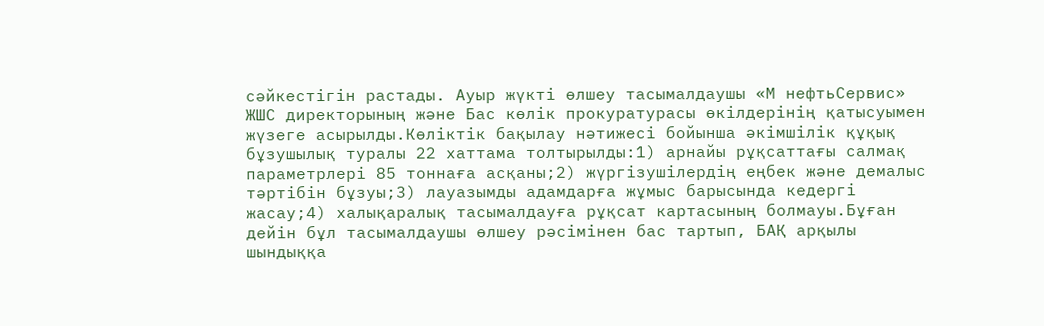сәйкестігін растады. Ауыр жүкті өлшеу тасымалдаушы «М нефтьСервис» ЖШС директорының және Бас көлік прокуратурасы өкілдерінің қатысуымен жүзеге асырылды.Көліктік бақылау нәтижесі бойынша әкімшілік құқық бұзушылық туралы 22 хаттама толтырылды:1) арнайы рұқсаттағы салмақ параметрлері 85 тоннаға асқаны;2) жүргізушілердің еңбек және демалыс тәртібін бұзуы;3) лауазымды адамдарға жұмыс барысында кедергі жасау;4) халықаралық тасымалдауға рұқсат картасының болмауы.Бұған дейін бұл тасымалдаушы өлшеу рәсімінен бас тартып, БАҚ арқылы шындыққа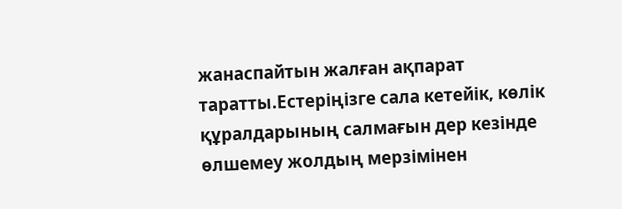жанаспайтын жалған ақпарат таратты.Естеріңізге сала кетейік, көлік құралдарының салмағын дер кезінде өлшемеу жолдың мерзімінен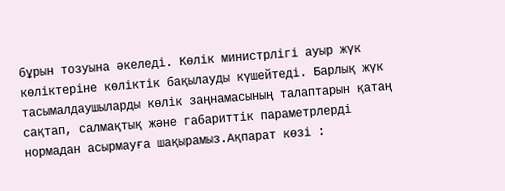бұрын тозуына әкеледі. Көлік министрлігі ауыр жүк көліктеріне көліктік бақылауды күшейтеді. Барлық жүк тасымалдаушыларды көлік заңнамасының талаптарын қатаң сақтап, салмақтық және габариттік параметрлерді нормадан асырмауға шақырамыз.Ақпарат көзі :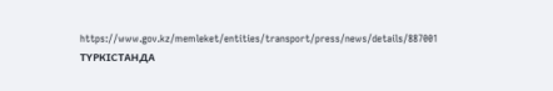https://www.gov.kz/memleket/entities/transport/press/news/details/887001
ТҮРКІСТАНДА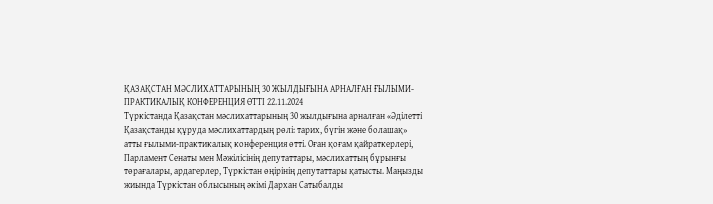ҚАЗАҚСТАН МӘСЛИХАТТАРЫНЫҢ 30 ЖЫЛДЫҒЫНА АРНАЛҒАН ҒЫЛЫМИ-ПРАКТИКАЛЫҚ КОНФЕРЕНЦИЯ ӨТТІ 22.11.2024
Түркістанда Қазақстан мәслихаттарының 30 жылдығына арналған «Әділетті Қазақстанды құруда мәслихаттардың рөлі: тарих, бүгін және болашақ» атты ғылыми-практикалық конференция өтті. Оған қоғам қайраткерлері, Парламент Сенаты мен Мәжілісінің депутаттары, мәслихаттың бұрынғы төрағалары, ардагерлер, Түркістан өңірінің депутаттары қатысты. Маңызды жиында Түркістан облысының әкімі Дархан Сатыбалды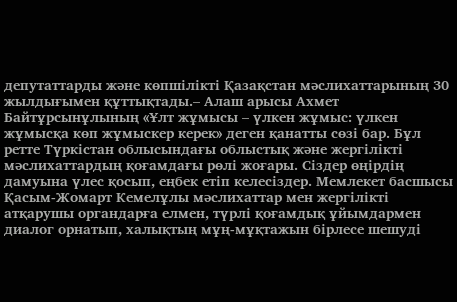депутаттарды және көпшілікті Қазақстан мәслихаттарының 30 жылдығымен құттықтады.– Алаш арысы Ахмет Байтұрсынұлының «Ұлт жұмысы – үлкен жұмыс: үлкен жұмысқа көп жұмыскер керек» деген қанатты сөзі бар. Бұл ретте Түркістан облысындағы облыстық және жергілікті мәслихаттардың қоғамдағы рөлі жоғары. Сіздер өңірдің дамуына үлес қосып, еңбек етіп келесіздер. Мемлекет басшысы Қасым-Жомарт Кемелұлы мәслихаттар мен жергілікті атқарушы органдарға елмен, түрлі қоғамдық ұйымдармен диалог орнатып, халықтың мұң-мұқтажын бірлесе шешуді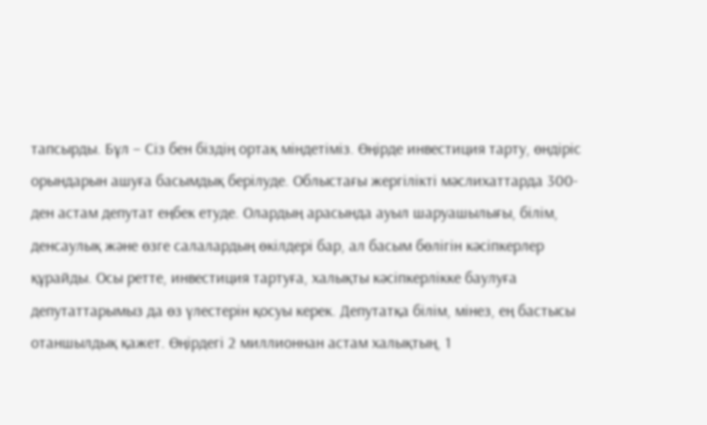тапсырды. Бұл – Сіз бен біздің ортақ міндетіміз. Өңірде инвестиция тарту, өндіріс орындарын ашуға басымдық берілуде. Облыстағы жергілікті мәслихаттарда 300-ден астам депутат еңбек етуде. Олардың арасында ауыл шаруашылығы, білім, денсаулық және өзге салалардың өкілдері бар, ал басым бөлігін кәсіпкерлер құрайды. Осы ретте, инвестиция тартуға, халықты кәсіпкерлікке баулуға депутаттарымыз да өз үлестерін қосуы керек. Депутатқа білім, мінез, ең бастысы отаншылдық қажет. Өңірдегі 2 миллионнан астам халықтың, 1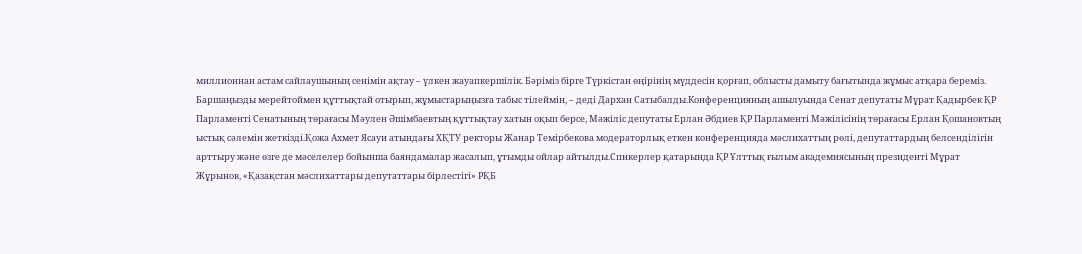миллионнан астам сайлаушының сенімін ақтау – үлкен жауапкершілік. Бәріміз бірге Түркістан өңірінің мүддесін қорғап, облысты дамыту бағытында жұмыс атқара береміз. Баршаңызды мерейтоймен құттықтай отырып, жұмыстарыңызға табыс тілеймін, – деді Дархан Сатыбалды.Конференцияның ашылуында Сенат депутаты Мұрат Қадырбек ҚР Парламенті Сенатының төрағасы Мәулен Әшімбаевтың құттықтау хатын оқып берсе, Мәжіліс депутаты Ерлан Әбдиев ҚР Парламенті Мәжілісінің төрағасы Ерлан Қошановтың ыстық сәлемін жеткізді.Қожа Ахмет Ясауи атындағы ХҚТУ ректоры Жанар Темірбекова модераторлық еткен конференцияда мәслихаттың рөлі, депутаттардың белсенділігін арттыру және өзге де мәселелер бойынша баяндамалар жасалып, ұтымды ойлар айтылды.Спикерлер қатарында ҚР Ұлттық ғылым академиясының президенті Мұрат Жұрынов, «Қазақстан мәслихаттары депутаттары бірлестігі» РҚБ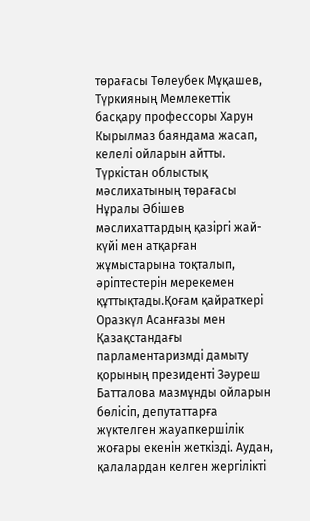төрағасы Төлеубек Мұқашев, Түркияның Мемлекеттік басқару профессоры Харун Кырылмаз баяндама жасап, келелі ойларын айтты. Түркістан облыстық мәслихатының төрағасы Нұралы Әбішев мәслихаттардың қазіргі жай-күйі мен атқарған жұмыстарына тоқталып, әріптестерін мерекемен құттықтады.Қоғам қайраткері Оразкүл Асанғазы мен Қазақстандағы парламентаризмді дамыту қорының президенті Зәуреш Батталова мазмұнды ойларын бөлісіп, депутаттарға жүктелген жауапкершілік жоғары екенін жеткізді. Аудан, қалалардан келген жергілікті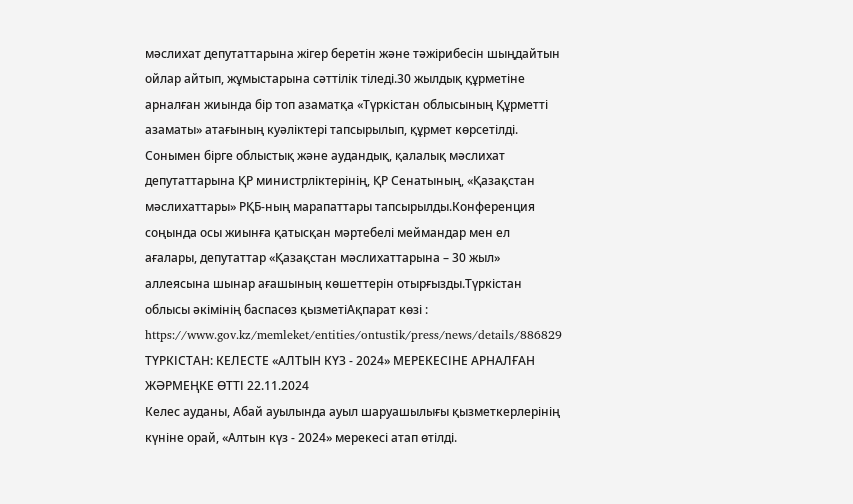мәслихат депутаттарына жігер беретін және тәжірибесін шыңдайтын ойлар айтып, жұмыстарына сәттілік тіледі.30 жылдық құрметіне арналған жиында бір топ азаматқа «Түркістан облысының Құрметті азаматы» атағының куәліктері тапсырылып, құрмет көрсетілді. Сонымен бірге облыстық және аудандық, қалалық мәслихат депутаттарына ҚР министрліктерінің, ҚР Сенатының, «Қазақстан мәслихаттары» РҚБ-ның марапаттары тапсырылды.Конференция соңында осы жиынға қатысқан мәртебелі меймандар мен ел ағалары, депутаттар «Қазақстан мәслихаттарына – 30 жыл» аллеясына шынар ағашының көшеттерін отырғызды.Түркістан облысы әкімінің баспасөз қызметіАқпарат көзі : https://www.gov.kz/memleket/entities/ontustik/press/news/details/886829
ТҮРКІСТАН: КЕЛЕСТЕ «АЛТЫН КҮЗ - 2024» МЕРЕКЕСІНЕ АРНАЛҒАН ЖӘРМЕҢКЕ ӨТТІ 22.11.2024
Келес ауданы, Абай ауылында ауыл шаруашылығы қызметкерлерінің күніне орай, «Алтын күз - 2024» мерекесі атап өтілді.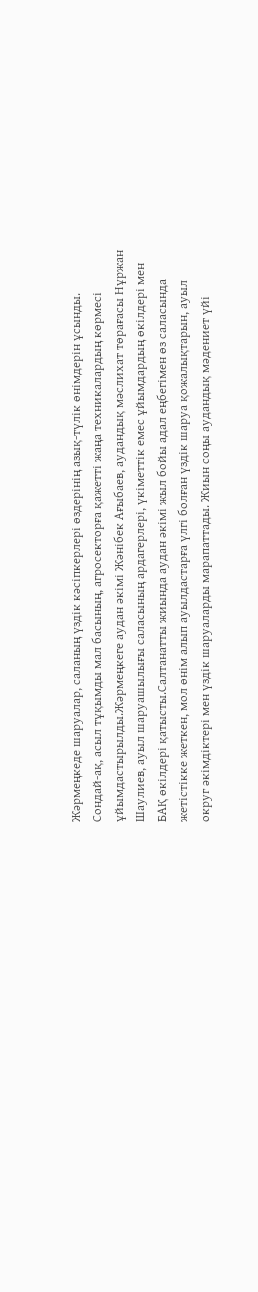Жәрмеңкеде шаруалар, саланың үздік кәсіпкерлері өздерінің азық-түлік өнімдерін ұсынды. Сондай-ақ, асыл тұқымды мал басының, агросекторға қажетті жаңа техникалардың көрмесі ұйымдастырылды.Жәрмеңкеге аудан әкімі Жәнібек Ағыбаев, аудандық мәслихат төрағасы Нұржан Шаулиев, ауыл шаруашылығы саласының ардагерлері, үкіметтік емес ұйымдардың өкілдері мен БАҚ өкілдері қатысты.Салтанатты жиында аудан әкімі жыл бойы адал еңбегімен өз саласында жетістікке жеткен, мол өнім алып ауылдастарға үлгі болған үздік шаруа қожалықтарын, ауыл округ әкімдіктері мен үздік шаруаларды марапаттады. Жиын соңы аудандық мәдениет үйі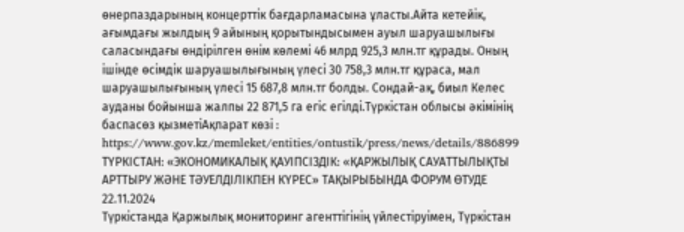өнерпаздарының концерттік бағдарламасына ұласты.Айта кетейік, ағымдағы жылдың 9 айының қорытындысымен ауыл шаруашылығы саласындағы өндірілген өнім көлемі 46 млрд 925,3 млн.тг құрады. Оның ішінде өсімдік шаруашылығының үлесі 30 758,3 млн.тг құраса, мал шаруашылығының үлесі 15 687,8 млн.тг болды. Сондай-ақ, биыл Келес ауданы бойынша жалпы 22 871,5 га егіс егілді.Түркістан облысы әкімінің баспасөз қызметіАқпарат көзі : https://www.gov.kz/memleket/entities/ontustik/press/news/details/886899
ТҮРКІСТАН: «ЭКОНОМИКАЛЫҚ ҚАУІПСІЗДІК: «ҚАРЖЫЛЫҚ САУАТТЫЛЫҚТЫ АРТТЫРУ ЖӘНЕ ТӘУЕЛДІЛІКПЕН КҮРЕС» ТАҚЫРЫБЫНДА ФОРУМ ӨТУДЕ 22.11.2024
Түркістанда Қаржылық мониторинг агенттігінің үйлестіруімен, Түркістан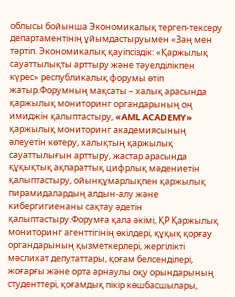облысы бойынша Экономикалық тергеп-тексеру департаментінің ұйымдастыруымен «Заң мен тәртіп. Экономикалық қауіпсіздік: «Қаржылық сауаттылықты арттыру және тәуелділікпен күрес» республикалық форумы өтіп жатыр.Форумның мақсаты – халық арасында қаржылық мониторинг органдарының оң имиджін қалыптастыру, «AML ACADEMY» қаржылық мониторинг академиясының әлеуетін көтеру, халықтың қаржылық сауаттылығын арттыру, жастар арасында құқықтық ақпараттық цифрлық мәдениетін қалыптастыру, ойынқұмарлықпен қаржылық пирамидалардың алдын-алу және кибергигиенаны сақтау әдетін қалыптастыру.Форумға қала әкімі, ҚР Қаржылық мониторинг агенттігінің өкілдері, құқық қорғау органдарының қызметкерлері, жергілікті мәслихат депутаттары, қоғам белсенділері, жоғарғы және орта арнаулы оқу орындарының студенттері, қоғамдық пікір көшбасшылары,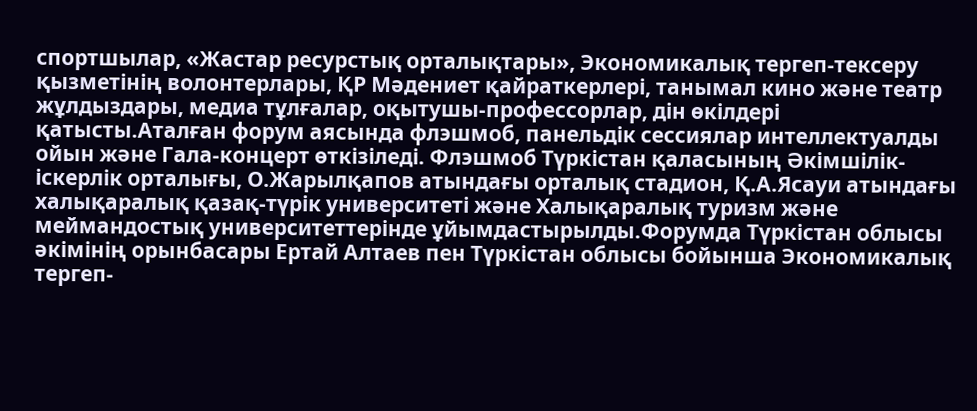спортшылар, «Жастар ресурстық орталықтары», Экономикалық тергеп-тексеру қызметінің волонтерлары, ҚР Мәдениет қайраткерлері, танымал кино және театр жұлдыздары, медиа тұлғалар, оқытушы-профессорлар, дін өкілдері қатысты.Аталған форум аясында флэшмоб, панельдік сессиялар интеллектуалды ойын және Гала-концерт өткізіледі. Флэшмоб Түркістан қаласының Әкімшілік-іскерлік орталығы, О.Жарылқапов атындағы орталық стадион, Қ.А.Ясауи атындағы халықаралық қазақ-түрік университеті және Халықаралық туризм және меймандостық университеттерінде ұйымдастырылды.Форумда Түркістан облысы әкімінің орынбасары Ертай Алтаев пен Түркістан облысы бойынша Экономикалық тергеп-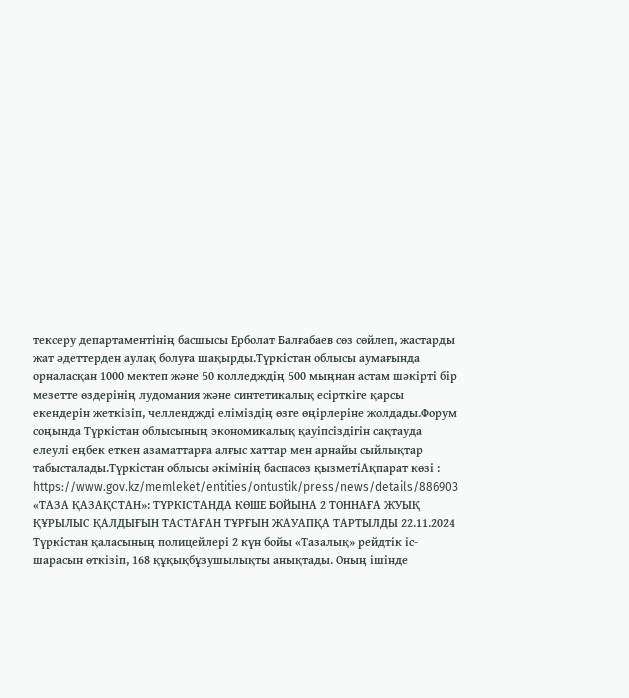тексеру департаментінің басшысы Ерболат Балғабаев сөз сөйлеп, жастарды жат әдеттерден аулақ болуға шақырды.Түркістан облысы аумағында орналасқан 1000 мектеп және 50 колледждің 500 мыңнан астам шәкірті бір мезетте өздерінің лудомания және синтетикалық есірткіге қарсы екендерін жеткізіп, челленджді еліміздің өзге өңірлеріне жолдады.Форум соңында Түркістан облысының экономикалық қауіпсіздігін сақтауда елеулі еңбек еткен азаматтарға алғыс хаттар мен арнайы сыйлықтар табысталады.Түркістан облысы әкімінің баспасөз қызметіАқпарат көзі : https://www.gov.kz/memleket/entities/ontustik/press/news/details/886903
«ТАЗА ҚАЗАҚСТАН»: ТҮРКІСТАНДА КӨШЕ БОЙЫНА 2 ТОННАҒА ЖУЫҚ ҚҰРЫЛЫС ҚАЛДЫҒЫН ТАСТАҒАН ТҰРҒЫН ЖАУАПҚА ТАРТЫЛДЫ 22.11.2024
Түркістан қаласының полицейлері 2 күн бойы «Тазалық» рейдтік іс-шарасын өткізіп, 168 құқықбұзушылықты анықтады. Оның ішінде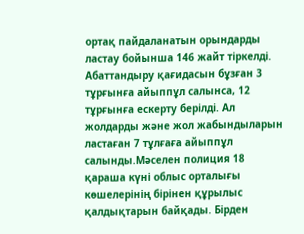ортақ пайдаланатын орындарды ластау бойынша 146 жайт тіркелді. Абаттандыру қағидасын бұзған 3 тұрғынға айыппұл салынса, 12 тұрғынға ескерту берілді. Ал жолдарды және жол жабындыларын ластаған 7 тұлғаға айыппұл салынды.Мәселен полиция 18 қараша күні облыс орталығы көшелерінің бірінен құрылыс қалдықтарын байқады. Бірден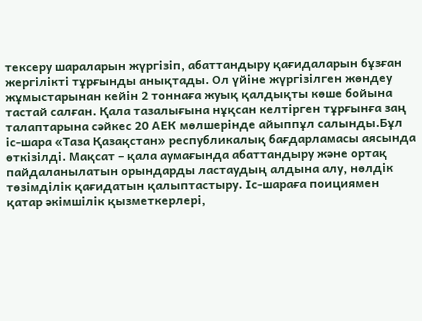тексеру шараларын жүргізіп, абаттандыру қағидаларын бұзған жергілікті тұрғынды анықтады. Ол үйіне жүргізілген жөндеу жұмыстарынан кейін 2 тоннаға жуық қалдықты көше бойына тастай салған. Қала тазалығына нұқсан келтірген тұрғынға заң талаптарына сәйкес 20 АЕК мөлшерінде айыппұл салынды.Бұл іс-шара «Таза Қазақстан» республикалық бағдарламасы аясында өткізілді. Мақсат – қала аумағында абаттандыру және ортақ пайдаланылатын орындарды ластаудың алдына алу, нөлдік төзімділік қағидатын қалыптастыру. Іс-шараға поициямен қатар әкімшілік қызметкерлері,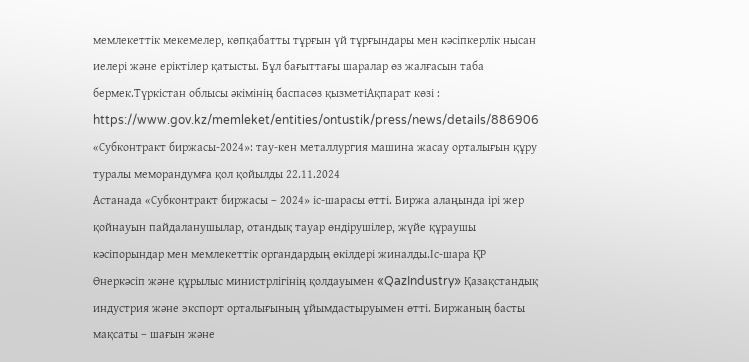мемлекеттік мекемелер, көпқабатты тұрғын үй тұрғындары мен кәсіпкерлік нысан иелері және еріктілер қатысты. Бұл бағыттағы шаралар өз жалғасын таба бермек.Түркістан облысы әкімінің баспасөз қызметіАқпарат көзі : https://www.gov.kz/memleket/entities/ontustik/press/news/details/886906
«Субконтракт биржасы-2024»: тау-кен металлургия машина жасау орталығын құру туралы меморандумға қол қойылды 22.11.2024
Астанада «Субконтракт биржасы – 2024» іс-шарасы өтті. Биржа алаңында ірі жер қойнауын пайдаланушылар, отандық тауар өндірушілер, жүйе құраушы кәсіпорындар мен мемлекеттік органдардың өкілдері жиналды.Іс-шара ҚР Өнеркәсіп және құрылыс министрлігінің қолдауымен «QazIndustry» Қазақстандық индустрия және экспорт орталығының ұйымдастыруымен өтті. Биржаның басты мақсаты – шағын және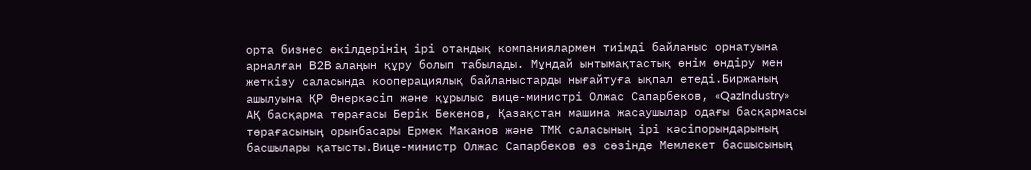орта бизнес өкілдерінің ірі отандық компаниялармен тиімді байланыс орнатуына арналған B2B алаңын құру болып табылады. Мұндай ынтымақтастық өнім өндіру мен жеткізу саласында кооперациялық байланыстарды нығайтуға ықпал етеді.Биржаның ашылуына ҚР Өнеркәсіп және құрылыс вице-министрі Олжас Сапарбеков, «QazIndustry» АҚ басқарма төрағасы Берік Бекенов, Қазақстан машина жасаушылар одағы басқармасы төрағасының орынбасары Ермек Маканов және ТМК саласының ірі кәсіпорындарының басшылары қатысты.Вице-министр Олжас Сапарбеков өз сөзінде Мемлекет басшысының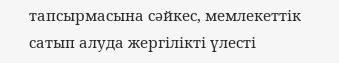тапсырмасына сәйкес, мемлекеттік сатып алуда жергілікті үлесті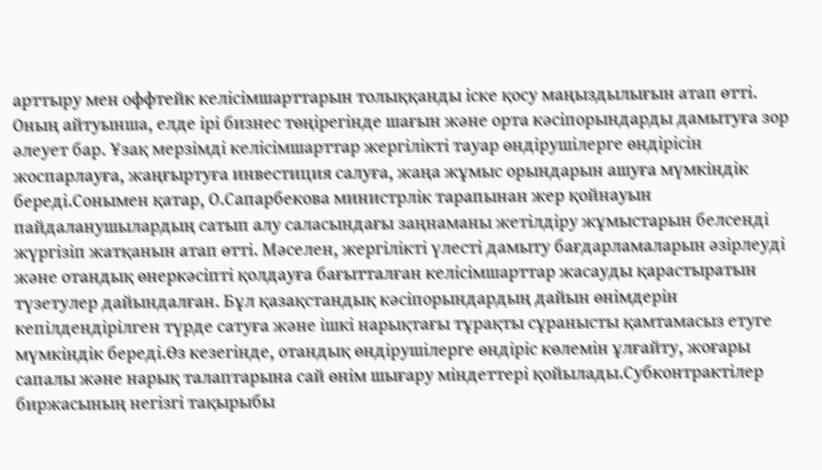арттыру мен оффтейк келісімшарттарын толыққанды іске қосу маңыздылығын атап өтті. Оның айтуынша, елде ірі бизнес төңірегінде шағын және орта кәсіпорындарды дамытуға зор әлеует бар. Ұзақ мерзімді келісімшарттар жергілікті тауар өндірушілерге өндірісін жоспарлауға, жаңғыртуға инвестиция салуға, жаңа жұмыс орындарын ашуға мүмкіндік береді.Сонымен қатар, О.Сапарбекова министрлік тарапынан жер қойнауын пайдаланушылардың сатып алу саласындағы заңнаманы жетілдіру жұмыстарын белсенді жүргізіп жатқанын атап өтті. Мәселен, жергілікті үлесті дамыту бағдарламаларын әзірлеуді және отандық өнеркәсіпті қолдауға бағытталған келісімшарттар жасауды қарастыратын түзетулер дайындалған. Бұл қазақстандық кәсіпорындардың дайын өнімдерін кепілдендірілген түрде сатуға және ішкі нарықтағы тұрақты сұранысты қамтамасыз етуге мүмкіндік береді.Өз кезегінде, отандық өндірушілерге өндіріс көлемін ұлғайту, жоғары сапалы және нарық талаптарына сай өнім шығару міндеттері қойылады.Субконтрактілер биржасының негізгі тақырыбы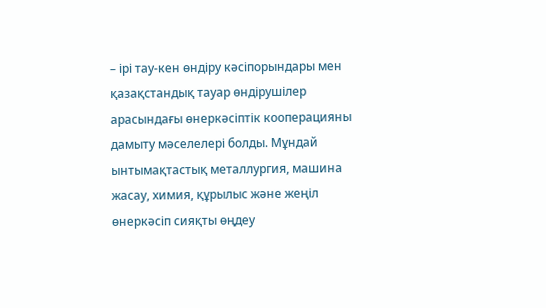– ірі тау-кен өндіру кәсіпорындары мен қазақстандық тауар өндірушілер арасындағы өнеркәсіптік кооперацияны дамыту мәселелері болды. Мұндай ынтымақтастық металлургия, машина жасау, химия, құрылыс және жеңіл өнеркәсіп сияқты өңдеу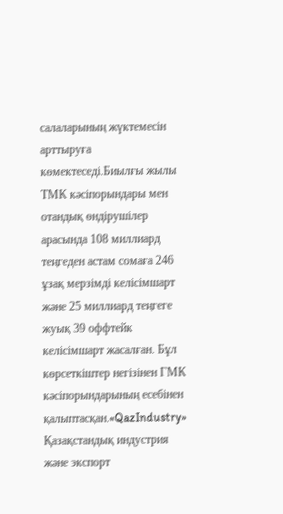салаларының жүктемесін арттыруға көмектеседі.Биылғы жылы ТМК кәсіпорындары мен отандық өндірушілер арасында 108 миллиард теңгеден астам сомаға 246 ұзақ мерзімді келісімшарт және 25 миллиард теңгеге жуық 39 оффтейк келісімшарт жасалған. Бұл көрсеткіштер негізінен ГМК кәсіпорындарының есебінен қалыптасқан.«QazIndustry» Қазақстандық индустрия және экспорт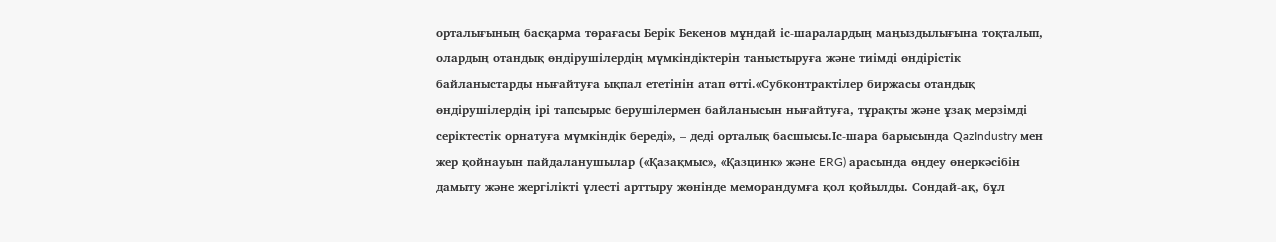орталығының басқарма төрағасы Берік Бекенов мұндай іс-шаралардың маңыздылығына тоқталып, олардың отандық өндірушілердің мүмкіндіктерін таныстыруға және тиімді өндірістік байланыстарды нығайтуға ықпал ететінін атап өтті.«Субконтрактілер биржасы отандық өндірушілердің ірі тапсырыс берушілермен байланысын нығайтуға, тұрақты және ұзақ мерзімді серіктестік орнатуға мүмкіндік береді», – деді орталық басшысы.Іс-шара барысында QazIndustry мен жер қойнауын пайдаланушылар («Қазақмыс», «Қазцинк» және ERG) арасында өңдеу өнеркәсібін дамыту және жергілікті үлесті арттыру жөнінде меморандумға қол қойылды. Сондай-ақ, бұл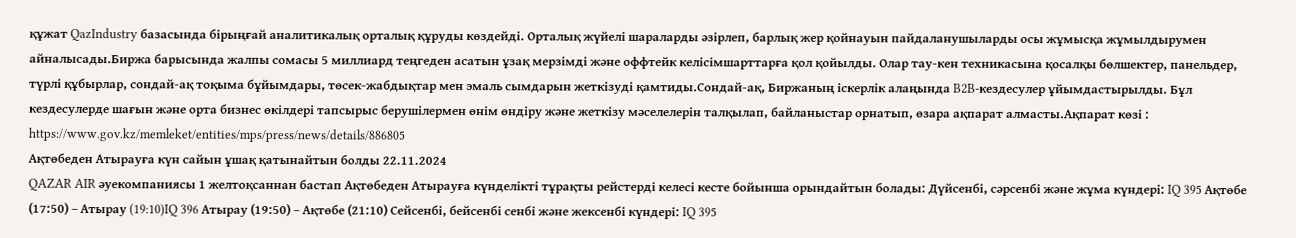құжат QazIndustry базасында бірыңғай аналитикалық орталық құруды көздейді. Орталық жүйелі шараларды әзірлеп, барлық жер қойнауын пайдаланушыларды осы жұмысқа жұмылдырумен айналысады.Биржа барысында жалпы сомасы 5 миллиард теңгеден асатын ұзақ мерзімді және оффтейк келісімшарттарға қол қойылды. Олар тау-кен техникасына қосалқы бөлшектер, панельдер, түрлі құбырлар, сондай-ақ тоқыма бұйымдары, төсек-жабдықтар мен эмаль сымдарын жеткізуді қамтиды.Сондай-ақ, Биржаның іскерлік алаңында B2B-кездесулер ұйымдастырылды. Бұл кездесулерде шағын және орта бизнес өкілдері тапсырыс берушілермен өнім өндіру және жеткізу мәселелерін талқылап, байланыстар орнатып, өзара ақпарат алмасты.Ақпарат көзі : https://www.gov.kz/memleket/entities/mps/press/news/details/886805
Ақтөбеден Атырауға күн сайын ұшақ қатынайтын болды 22.11.2024
QAZAR AIR әуекомпаниясы 1 желтоқсаннан бастап Ақтөбеден Атырауға күнделікті тұрақты рейстерді келесі кесте бойынша орындайтын болады: Дүйсенбі, сәрсенбі және жұма күндері: IQ 395 Ақтөбе (17:50) – Атырау (19:10)IQ 396 Атырау (19:50) – Ақтөбе (21:10) Сейсенбі, бейсенбі сенбі және жексенбі күндері: IQ 395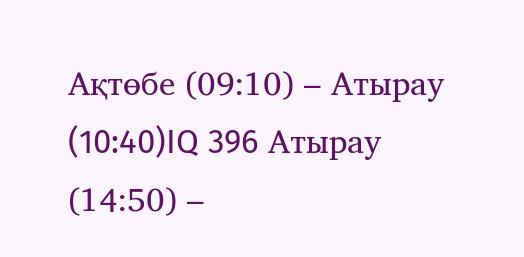Ақтөбе (09:10) – Атырау (10:40)IQ 396 Атырау (14:50) –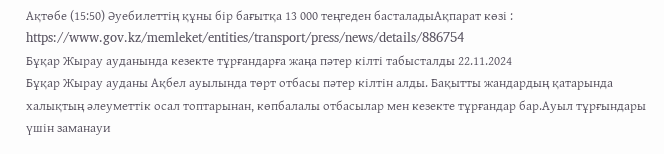Ақтөбе (15:50) Әуебилеттің құны бір бағытқа 13 000 теңгеден басталадыАқпарат көзі : https://www.gov.kz/memleket/entities/transport/press/news/details/886754
Бұқар Жырау ауданында кезекте тұрғандарға жаңа пәтер кілті табысталды 22.11.2024
Бұқар Жырау ауданы Ақбел ауылында төрт отбасы пәтер кілтін алды. Бақытты жандардың қатарында халықтың әлеуметтік осал топтарынан, көпбалалы отбасылар мен кезекте тұрғандар бар.Ауыл тұрғындары үшін заманауи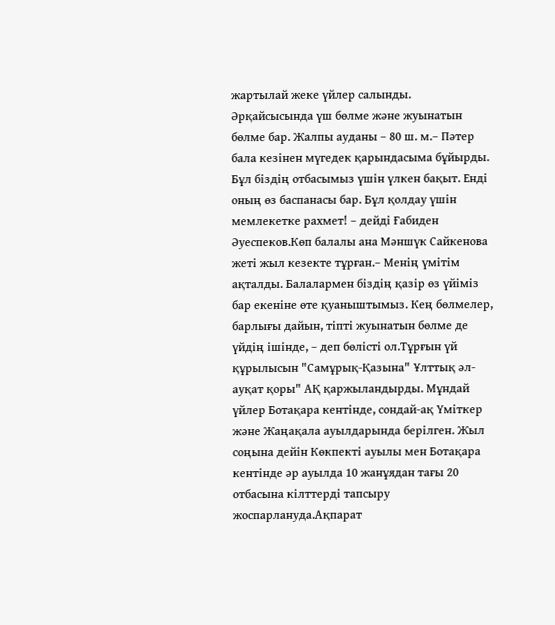жартылай жеке үйлер салынды. Әрқайсысында үш бөлме және жуынатын бөлме бар. Жалпы ауданы – 80 ш. м.– Пәтер бала кезінен мүгедек қарындасыма бұйырды. Бұл біздің отбасымыз үшін үлкен бақыт. Енді оның өз баспанасы бар. Бұл қолдау үшін мемлекетке рахмет! – дейді Ғабиден Әуеспеков.Көп балалы ана Мәншүк Сайкенова жеті жыл кезекте тұрған.– Менің үмітім ақталды. Балалармен біздің қазір өз үйіміз бар екеніне өте қуаныштымыз. Кең бөлмелер, барлығы дайын, тіпті жуынатын бөлме де үйдің ішінде, – деп бөлісті ол.Тұрғын үй құрылысын "Самұрық-Қазына" Ұлттық әл-ауқат қоры" АҚ қаржыландырды. Мұндай үйлер Ботақара кентінде, сондай-ақ Үміткер және Жаңақала ауылдарында берілген. Жыл соңына дейін Көкпекті ауылы мен Ботақара кентінде әр ауылда 10 жанұядан тағы 20 отбасына кілттерді тапсыру жоспарлануда.Ақпарат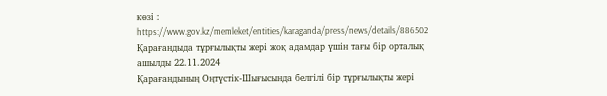көзі : https://www.gov.kz/memleket/entities/karaganda/press/news/details/886502
Қарағандыда тұрғылықты жері жоқ адамдар үшін тағы бір орталық ашылды 22.11.2024
Қарағандының Оңтүстік-Шығысында белгілі бір тұрғылықты жері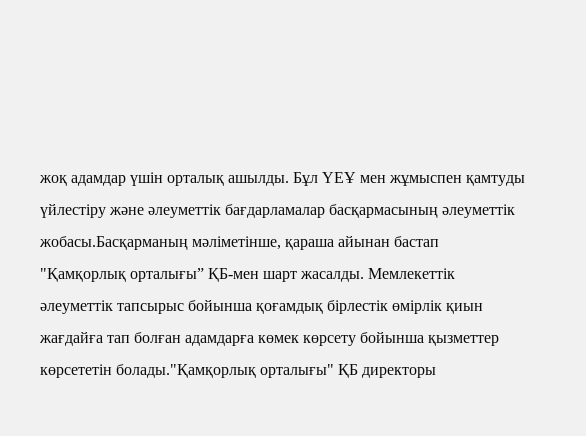жоқ адамдар үшін орталық ашылды. Бұл ҮЕҰ мен жұмыспен қамтуды үйлестіру және әлеуметтік бағдарламалар басқармасының әлеуметтік жобасы.Басқарманың мәліметінше, қараша айынан бастап "Қамқорлық орталығы” ҚБ-мен шарт жасалды. Мемлекеттік әлеуметтік тапсырыс бойынша қоғамдық бірлестік өмірлік қиын жағдайға тап болған адамдарға көмек көрсету бойынша қызметтер көрсететін болады."Қамқорлық орталығы" ҚБ директоры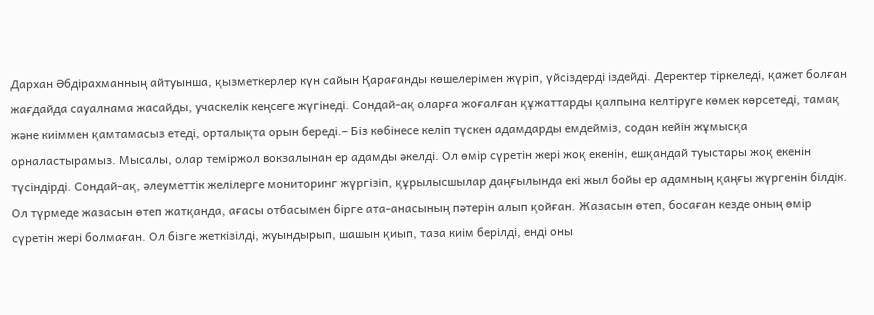Дархан Әбдірахманның айтуынша, қызметкерлер күн сайын Қарағанды көшелерімен жүріп, үйсіздерді іздейді. Деректер тіркеледі, қажет болған жағдайда сауалнама жасайды, учаскелік кеңсеге жүгінеді. Сондай-ақ оларға жоғалған құжаттарды қалпына келтіруге көмек көрсетеді, тамақ және киіммен қамтамасыз етеді, орталықта орын береді.– Біз көбінесе келіп түскен адамдарды емдейміз, содан кейін жұмысқа орналастырамыз. Мысалы, олар теміржол вокзалынан ер адамды әкелді. Ол өмір сүретін жері жоқ екенін, ешқандай туыстары жоқ екенін түсіндірді. Сондай-ақ, әлеуметтік желілерге мониторинг жүргізіп, құрылысшылар даңғылында екі жыл бойы ер адамның қаңғы жүргенін білдік. Ол түрмеде жазасын өтеп жатқанда, ағасы отбасымен бірге ата-анасының пәтерін алып қойған. Жазасын өтеп, босаған кезде оның өмір сүретін жері болмаған. Ол бізге жеткізілді, жуындырып, шашын қиып, таза киім берілді, енді оны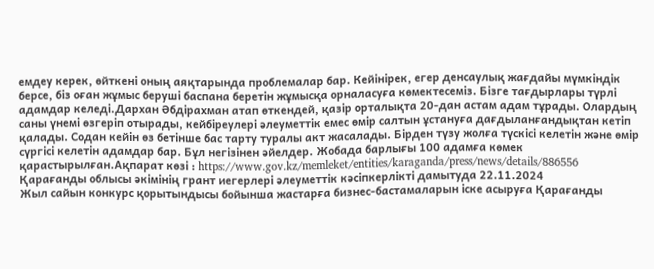емдеу керек, өйткені оның аяқтарында проблемалар бар. Кейінірек, егер денсаулық жағдайы мүмкіндік берсе, біз оған жұмыс беруші баспана беретін жұмысқа орналасуға көмектесеміз. Бізге тағдырлары түрлі адамдар келеді.Дархан Әбдірахман атап өткендей, қазір орталықта 20-дан астам адам тұрады. Олардың саны үнемі өзгеріп отырады, кейбіреулері әлеуметтік емес өмір салтын ұстануға дағдыланғандықтан кетіп қалады. Содан кейін өз бетінше бас тарту туралы акт жасалады. Бірден түзу жолға түскісі келетін және өмір сүргісі келетін адамдар бар. Бұл негізінен әйелдер. Жобада барлығы 100 адамға көмек қарастырылған.Ақпарат көзі : https://www.gov.kz/memleket/entities/karaganda/press/news/details/886556
Қарағанды облысы әкімінің грант иегерлері әлеуметтік кәсіпкерлікті дамытуда 22.11.2024
Жыл сайын конкурс қорытындысы бойынша жастарға бизнес-бастамаларын іске асыруға Қарағанды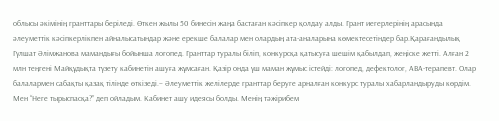облысы әкімінің гранттары беріледі. Өткен жылы 50 бинесін жаңа бастаған кәсіпкер қолдау алды. Грант иегерлерінің арасында әлеуметтік кәсіпкерлікпен айналысатындар және ерекше балалар мен олардың ата-аналарына көмектесетіндер бар.Қарағандылық Гүлшат Әлімжанова мамандығы бойынша логопед. Гранттар туралы біліп, конкурсқа қатысуға шешім қабылдап, жеңіске жетті. Алған 2 млн теңгені Майқұдықта түзету кабинетін ашуға жұмсаған. Қазір онда үш маман жұмыс істейді: логопед, дефектолог, АВА-терапевт. Олар балалармен сабақты қазақ тілінде өткізеді.– Әлеуметтік желілерде гранттар беруге арналған конкурс туралы хабарландыруды көрдім. Мен “Неге тырыспасқа?” деп ойладым. Кабинет ашу идеясы болды. Менің тәжірибем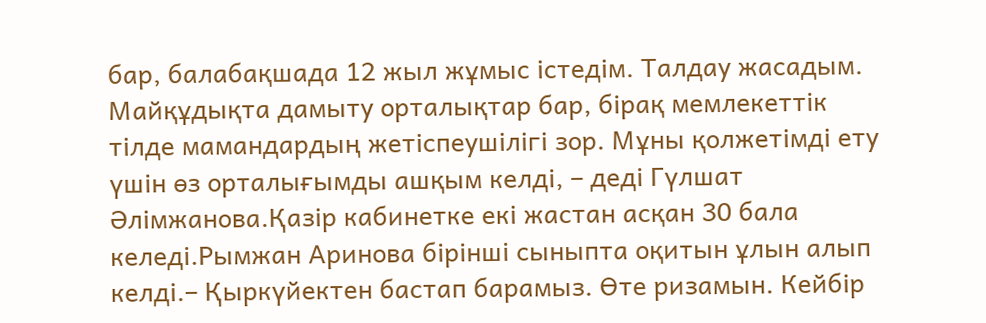бар, балабақшада 12 жыл жұмыс істедім. Талдау жасадым. Майқұдықта дамыту орталықтар бар, бірақ мемлекеттік тілде мамандардың жетіспеушілігі зор. Мұны қолжетімді ету үшін өз орталығымды ашқым келді, – деді Гүлшат Әлімжанова.Қазір кабинетке екі жастан асқан 30 бала келеді.Рымжан Аринова бірінші сыныпта оқитын ұлын алып келді.– Қыркүйектен бастап барамыз. Өте ризамын. Кейбір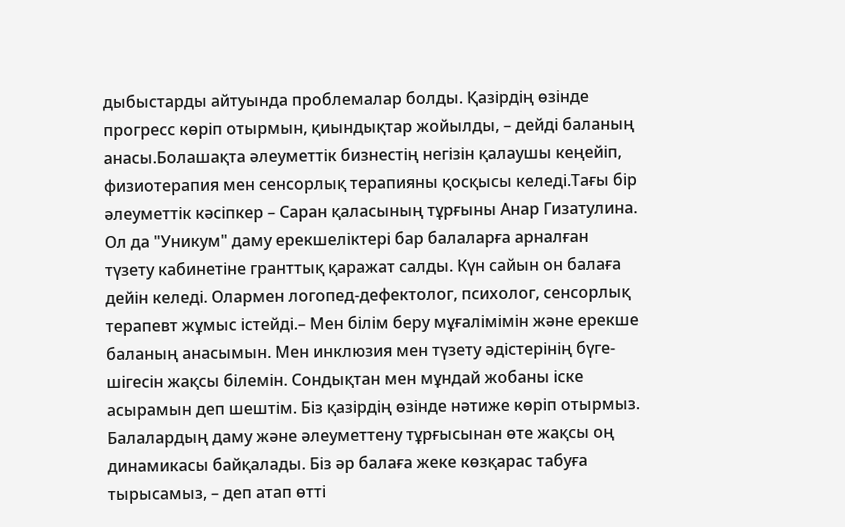дыбыстарды айтуында проблемалар болды. Қазірдің өзінде прогресс көріп отырмын, қиындықтар жойылды, – дейді баланың анасы.Болашақта әлеуметтік бизнестің негізін қалаушы кеңейіп, физиотерапия мен сенсорлық терапияны қосқысы келеді.Тағы бір әлеуметтік кәсіпкер – Саран қаласының тұрғыны Анар Гизатулина. Ол да "Уникум" даму ерекшеліктері бар балаларға арналған түзету кабинетіне гранттық қаражат салды. Күн сайын он балаға дейін келеді. Олармен логопед-дефектолог, психолог, сенсорлық терапевт жұмыс істейді.– Мен білім беру мұғалімімін және ерекше баланың анасымын. Мен инклюзия мен түзету әдістерінің бүге-шігесін жақсы білемін. Сондықтан мен мұндай жобаны іске асырамын деп шештім. Біз қазірдің өзінде нәтиже көріп отырмыз. Балалардың даму және әлеуметтену тұрғысынан өте жақсы оң динамикасы байқалады. Біз әр балаға жеке көзқарас табуға тырысамыз, – деп атап өтті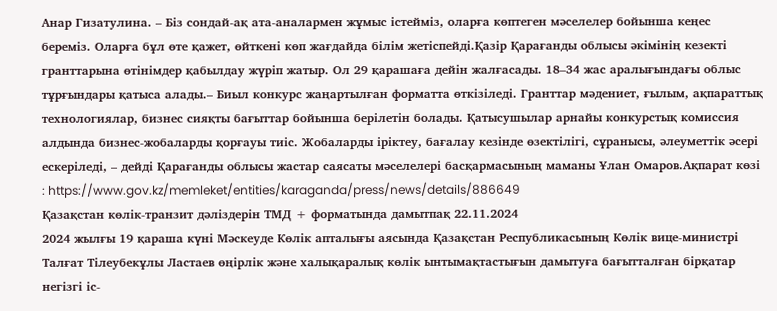Анар Гизатулина. – Біз сондай-ақ ата-аналармен жұмыс істейміз, оларға көптеген мәселелер бойынша кеңес береміз. Оларға бұл өте қажет, өйткені көп жағдайда білім жетіспейді.Қазір Қарағанды облысы әкімінің кезекті гранттарына өтінімдер қабылдау жүріп жатыр. Ол 29 қарашаға дейін жалғасады. 18–34 жас аралығындағы облыс тұрғындары қатыса алады.– Биыл конкурс жаңартылған форматта өткізіледі. Гранттар мәдениет, ғылым, ақпараттық технологиялар, бизнес сияқты бағыттар бойынша берілетін болады. Қатысушылар арнайы конкурстық комиссия алдында бизнес-жобаларды қорғауы тиіс. Жобаларды іріктеу, бағалау кезінде өзектілігі, сұранысы, әлеуметтік әсері ескеріледі, – дейді Қарағанды облысы жастар саясаты мәселелері басқармасының маманы Ұлан Омаров.Ақпарат көзі : https://www.gov.kz/memleket/entities/karaganda/press/news/details/886649
Қазақстан көлік-транзит дәліздерін ТМД + форматында дамытпақ 22.11.2024
2024 жылғы 19 қараша күні Мәскеуде Көлік апталығы аясында Қазақстан Республикасының Көлік вице-министрі Талғат Тілеубекұлы Ластаев өңірлік және халықаралық көлік ынтымақтастығын дамытуға бағытталған бірқатар негізгі іс-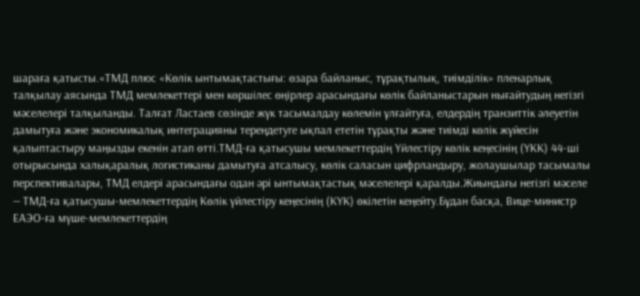шараға қатысты.«ТМД плюс «Көлік ынтымақтастығы: өзара байланыс, тұрақтылық, тиімділік» пленарлық талқылау аясында ТМД мемлекеттері мен көршілес өңірлер арасындағы көлік байланыстарын нығайтудың негізгі мәселелері талқыланды. Талғат Ластаев сөзінде жүк тасымалдау көлемін ұлғайтуға, елдердің транзиттік әлеуетін дамытуға және экономикалық интеграцияны тереңдетуге ықпал ететін тұрақты және тиімді көлік жүйесін қалыптастыру маңызды екенін атап өтті.ТМД-ға қатысушы мемлекеттердің Үйлестіру көлік кеңесінің (ҮКК) 44-ші отырысында халықаралық логистиканы дамытуға атсалысу, көлік саласын цифрландыру, жолаушылар тасымалы перспективалары, ТМД елдері арасындағы одан әрі ынтымақтастық мәселелері қаралды.Жиындағы негізгі мәселе — ТМД-ға қатысушы-мемлекеттердің Көлік үйлестіру кеңесінің (КҮК) өкілетін кеңейту.Бұдан басқа, Вице-министр ЕАЭО-ға мүше-мемлекеттердің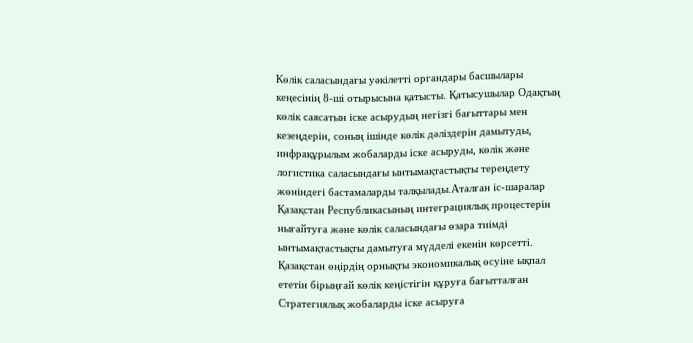Көлік саласындағы уәкілетті органдары басшылары кеңесінің 8-ші отырысына қатысты. Қатысушылар Одақтың көлік саясатын іске асырудың негізгі бағыттары мен кезеңдерін, соның ішінде көлік дәліздерін дамытуды, инфрақұрылым жобаларды іске асыруды, көлік және логистика саласындағы ынтымақтастықты тереңдету жөніндегі бастамаларды талқылады.Аталған іс-шаралар Қазақстан Республикасының интеграциялық процестерін нығайтуға және көлік саласындағы өзара тиімді ынтымақтастықты дамытуға мүдделі екенін көрсетті. Қазақстан өңірдің орнықты экономикалық өсуіне ықпал ететін бірыңғай көлік кеңістігін құруға бағытталған Стратегиялық жобаларды іске асыруға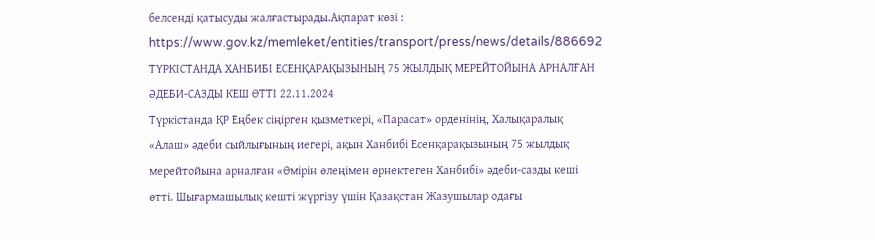белсенді қатысуды жалғастырады.Ақпарат көзі : https://www.gov.kz/memleket/entities/transport/press/news/details/886692
ТҮРКІСТАНДА ХАНБИБІ ЕСЕНҚАРАҚЫЗЫНЫҢ 75 ЖЫЛДЫҚ МЕРЕЙТОЙЫНА АРНАЛҒАН ӘДЕБИ-САЗДЫ КЕШ ӨТТІ 22.11.2024
Түркістанда ҚР Еңбек сіңірген қызметкері, «Парасат» орденінің, Халықаралық «Алаш» әдеби сыйлығының иегері, ақын Ханбибі Есенқарақызының 75 жылдық мерейтойына арналған «Өмірін өлеңімен өрнектеген Ханбибі» әдеби-сазды кеші өтті. Шығармашылық кешті жүргізу үшін Қазақстан Жазушылар одағы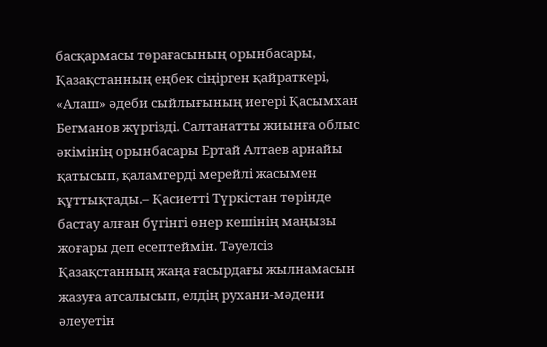басқармасы төрағасының орынбасары, Қазақстанның еңбек сіңірген қайраткері, «Алаш» әдеби сыйлығының иегері Қасымхан Бегманов жүргізді. Салтанатты жиынға облыс әкімінің орынбасары Ертай Алтаев арнайы қатысып, қаламгерді мерейлі жасымен құттықтады.– Қасиетті Түркістан төрінде бастау алған бүгінгі өнер кешінің маңызы жоғары деп есептеймін. Тәуелсіз Қазақстанның жаңа ғасырдағы жылнамасын жазуға атсалысып, елдің рухани-мәдени әлеуетін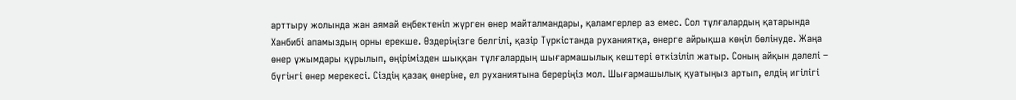арттыру жолында жан аямай еңбектеніп жүрген өнер майталмандары, қаламгерлер аз емес. Сол тұлғалардың қатарында Ханбибі апамыздың орны ерекше. Өздеріңізге белгілі, қазір Түркістанда руханиятқа, өнерге айрықша көңіл бөлінуде. Жаңа өнер ұжымдары құрылып, өңірімізден шыққан тұлғалардың шығармашылық кештері өткізіліп жатыр. Соның айқын дәлелі – бүгінгі өнер мерекесі. Сіздің қазақ өнеріне, ел руханиятына береріңіз мол. Шығармашылық қуатыңыз артып, елдің игілігі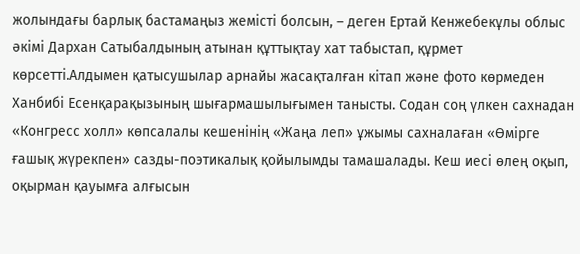жолындағы барлық бастамаңыз жемісті болсын, – деген Ертай Кенжебекұлы облыс әкімі Дархан Сатыбалдының атынан құттықтау хат табыстап, құрмет көрсетті.Алдымен қатысушылар арнайы жасақталған кітап және фото көрмеден Ханбибі Есенқарақызының шығармашылығымен танысты. Содан соң үлкен сахнадан «Конгресс холл» көпсалалы кешенінің «Жаңа леп» ұжымы сахналаған «Өмірге ғашық жүрекпен» сазды-поэтикалық қойылымды тамашалады. Кеш иесі өлең оқып, оқырман қауымға алғысын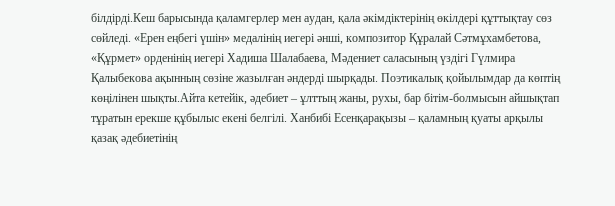білдірді.Кеш барысында қаламгерлер мен аудан, қала әкімдіктерінің өкілдері құттықтау сөз сөйледі. «Ерен еңбегі үшін» медалінің иегері әнші, композитор Құралай Сәтмұхамбетова, «Құрмет» орденінің иегері Хадиша Шалабаева, Мәдениет саласының үздігі Гүлмира Қалыбекова ақынның сөзіне жазылған әндерді шырқады. Поэтикалық қойылымдар да көптің көңілінен шықты.Айта кетейік, әдебиет – ұлттың жаны, рухы, бар бітім-болмысын айшықтап тұратын ерекше құбылыс екені белгілі. Ханбибі Есенқарақызы – қаламның қуаты арқылы қазақ әдебиетінің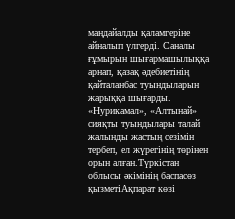маңдайалды қаламгеріне айналып үлгерді. Саналы ғұмырын шығармашылыққа арнап, қазақ әдебиетінің қайталанбас туындыларын жарыққа шығарды. «Нурикамал», «Алтынай» сияқты туындылары талай жалынды жастың сезімін тербеп, ел жүрегінің төрінен орын алған.Түркістан облысы әкімінің баспасөз қызметіАқпарат көзі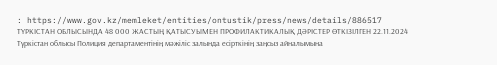: https://www.gov.kz/memleket/entities/ontustik/press/news/details/886517
ТҮРКІСТАН ОБЛЫСЫНДА 48 000 ЖАСТЫҢ ҚАТЫСУЫМЕН ПРОФИЛАКТИКАЛЫҚ ДӘРІСТЕР ӨТКІЗІЛГЕН 22.11.2024
Түркістан облысы Полиция департаментінің мәжіліс залында есірткінің заңсыз айналымына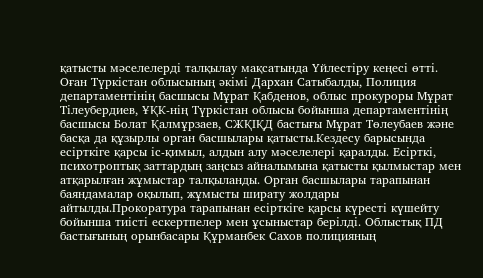қатысты мәселелерді талқылау мақсатында Үйлестіру кеңесі өтті. Оған Түркістан облысының әкімі Дархан Сатыбалды, Полиция департаментінің басшысы Мұрат Қабденов, облыс прокуроры Мұрат Тілеубердиев, ҰҚК-нің Түркістан облысы бойынша департаментінің басшысы Болат Қалмұрзаев, СЖҚІҚД бастығы Мұрат Төлеубаев және басқа да құзырлы орган басшылары қатысты.Кездесу барысында есірткіге қарсы іс-қимыл, алдын алу мәселелері қаралды. Есірткі, психотроптық заттардың заңсыз айналымына қатысты қылмыстар мен атқарылған жұмыстар талқыланды. Орган басшылары тарапынан баяндамалар оқылып, жұмысты ширату жолдары айтылды.Прокоратура тарапынан есірткіге қарсы күресті күшейту бойынша тиісті ескертпелер мен ұсыныстар берілді. Облыстық ПД бастығының орынбасары Құрманбек Сахов полицияның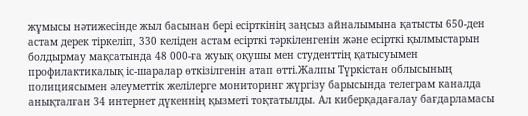жұмысы нәтижесінде жыл басынан бері есірткінің заңсыз айналымына қатысты 650-ден астам дерек тіркеліп, 330 келіден астам есірткі тәркіленгенін және есірткі қылмыстарын болдырмау мақсатында 48 000-ға жуық оқушы мен студенттің қатысуымен профилактикалық іс-шаралар өткізілгенін атап өтті.Жалпы Түркістан облысының полициясымен әлеуметтік желілерге мониторинг жүргізу барысында телеграм каналда анықталған 34 интернет дүкеннің қызметі тоқтатылды. Ал киберқадағалау бағдарламасы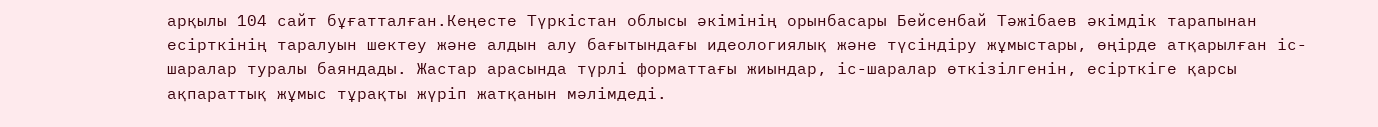арқылы 104 сайт бұғатталған.Кеңесте Түркістан облысы әкімінің орынбасары Бейсенбай Тәжібаев әкімдік тарапынан есірткінің таралуын шектеу және алдын алу бағытындағы идеологиялық және түсіндіру жұмыстары, өңірде атқарылған іс-шаралар туралы баяндады. Жастар арасында түрлі форматтағы жиындар, іс-шаралар өткізілгенін, есірткіге қарсы ақпараттық жұмыс тұрақты жүріп жатқанын мәлімдеді.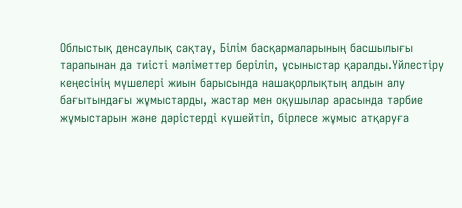Облыстық денсаулық сақтау, Білім басқармаларының басшылығы тарапынан да тиісті мәліметтер беріліп, ұсыныстар қаралды.Үйлестіру кеңесінің мүшелері жиын барысында нашақорлықтың алдын алу бағытындағы жұмыстарды, жастар мен оқушылар арасында тәрбие жұмыстарын және дәрістерді күшейтіп, бірлесе жұмыс атқаруға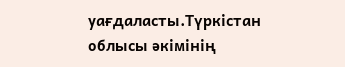уағдаласты.Түркістан облысы әкімінің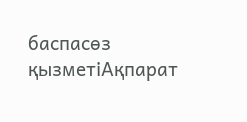баспасөз қызметіАқпарат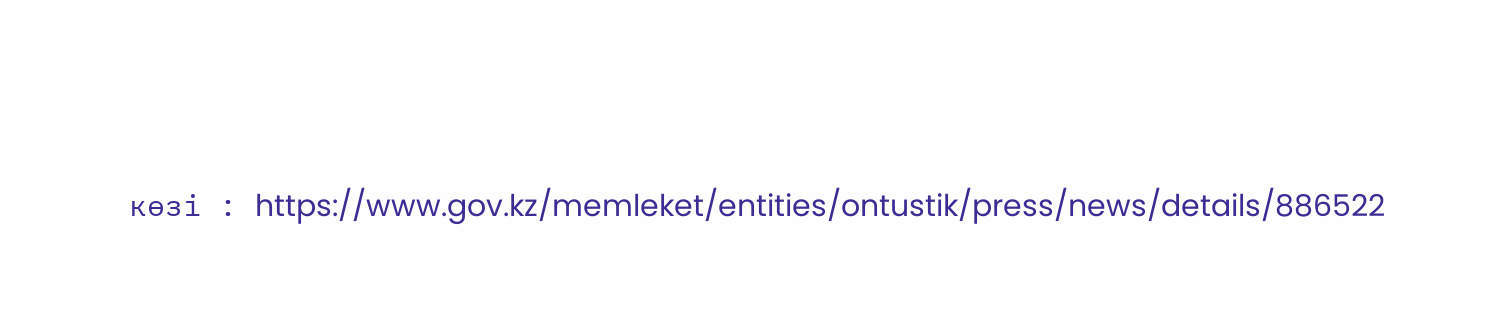көзі : https://www.gov.kz/memleket/entities/ontustik/press/news/details/886522